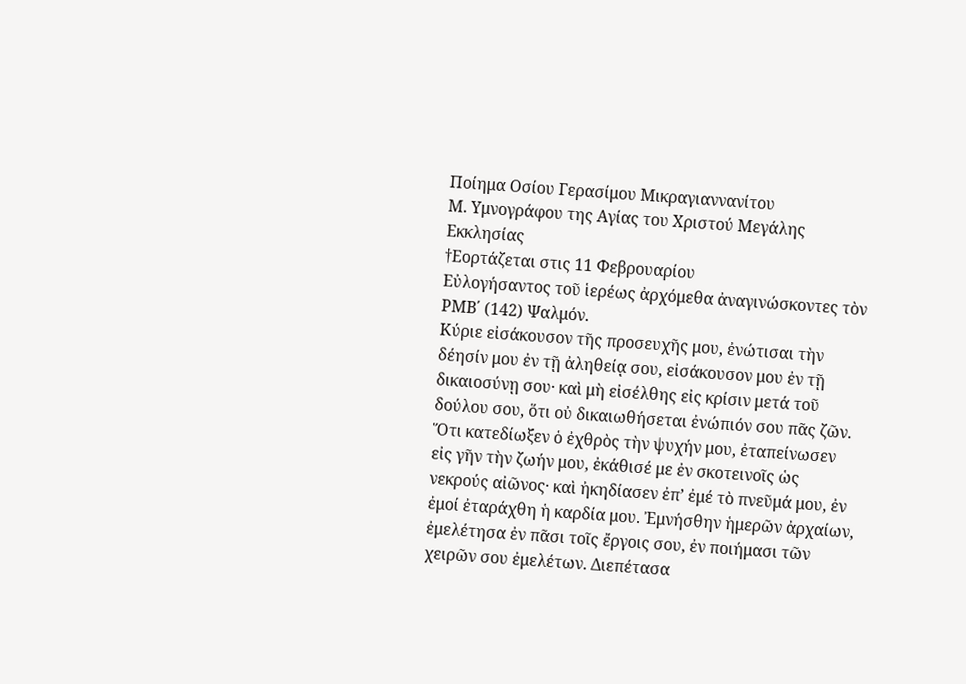Ποίημα Οσίου Γερασίμου Μικραγιαννανίτου
Μ. Υμνογράφου της Αγίας του Χριστού Μεγάλης Εκκλησίας
†Εορτάζεται στις 11 Φεβρουαρίου
Εὐλογήσαντος τοῦ ἱερέως ἀρχόμεθα ἀναγινώσκοντες τὸν ΡΜΒ΄ (142) Ψαλμόν.
Κύριε εἰσάκουσον τῆς προσευχῆς μου, ἐνώτισαι τὴν δέησίν μου ἐν τῇ ἀληθείᾳ σου, εἰσάκουσον μου ἐν τῇ δικαιοσύνῃ σου· καὶ μὴ εἰσέλθης εἰς κρίσιν μετά τοῦ δούλου σου, ὅτι οὐ δικαιωθήσεται ἐνώπιόν σου πᾶς ζῶν. Ὅτι κατεδίωξεν ὁ ἐχθρὸς τὴν ψυχήν μου, ἐταπείνωσεν εἰς γῆν τὴν ζωήν μου, ἐκάθισέ με ἐν σκοτεινοῖς ὡς νεκρούς αἰῶνος· καὶ ἠκηδίασεν ἐπ’ ἐμέ τὸ πνεῦμά μου, ἐν ἐμοί ἐταράχθη ἡ καρδία μου. Ἐμνήσθην ἡμερῶν ἀρχαίων, ἐμελέτησα ἐν πᾶσι τοῖς ἔργοις σου, ἐν ποιήμασι τῶν χειρῶν σου ἐμελέτων. Διεπέτασα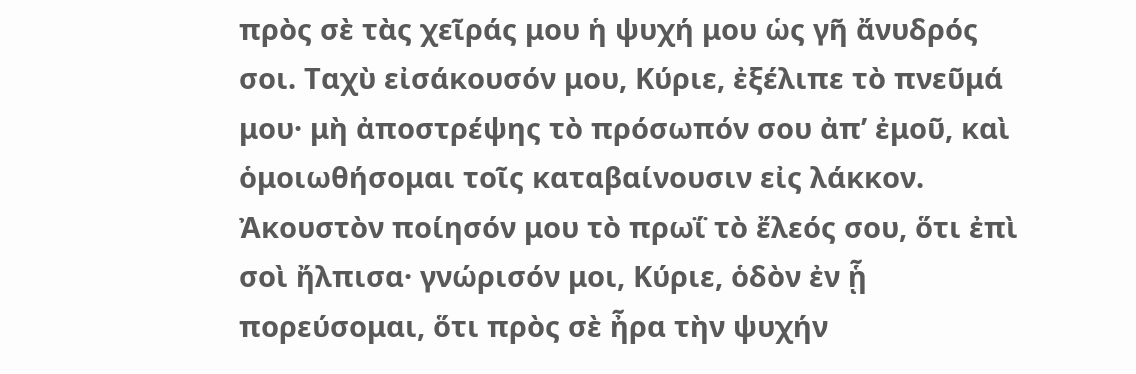πρὸς σὲ τὰς χεῖράς μου ἡ ψυχή μου ὡς γῆ ἄνυδρός σοι. Ταχὺ εἰσάκουσόν μου, Κύριε, ἐξέλιπε τὸ πνεῦμά μου· μὴ ἀποστρέψης τὸ πρόσωπόν σου ἀπ’ ἐμοῦ, καὶ ὁμοιωθήσομαι τοῖς καταβαίνουσιν εἰς λάκκον. Ἀκουστὸν ποίησόν μου τὸ πρωΐ τὸ ἔλεός σου, ὅτι ἐπὶ σοὶ ἤλπισα· γνώρισόν μοι, Κύριε, ὁδὸν ἐν ᾗ πορεύσομαι, ὅτι πρὸς σὲ ἦρα τὴν ψυχήν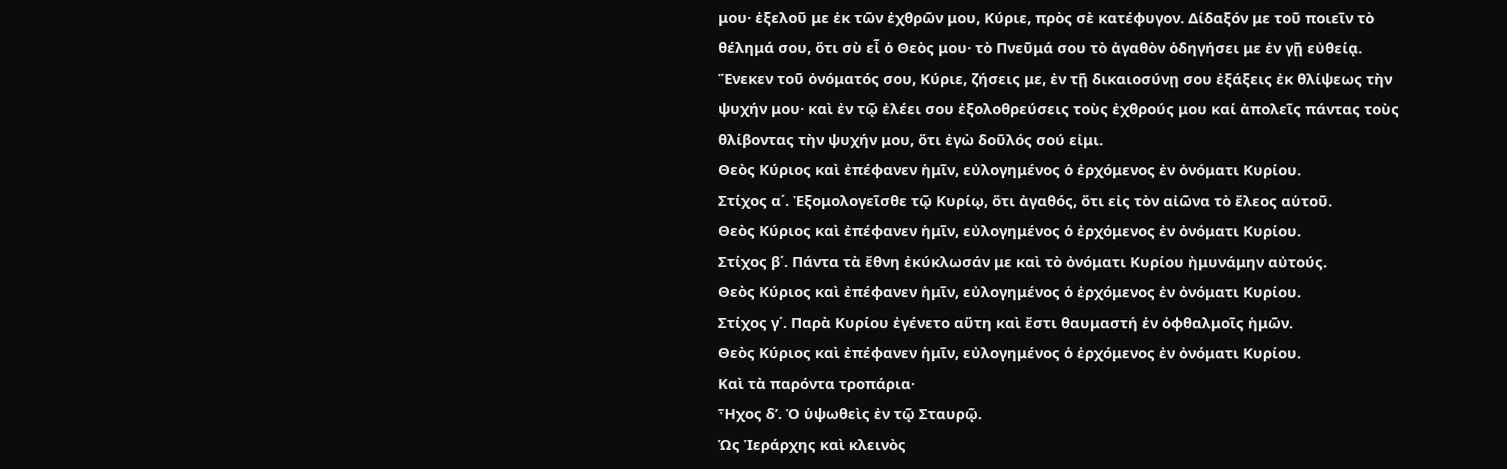μου· ἐξελοῦ με ἐκ τῶν ἐχθρῶν μου, Κύριε, πρὸς σὲ κατέφυγον. Δίδαξόν με τοῦ ποιεῖν τὸ θέλημά σου, ὅτι σὺ εἶ ὁ Θεὸς μου· τὸ Πνεῦμά σου τὸ ἀγαθὸν ὁδηγήσει με ἐν γῇ εὐθείᾳ. Ἕνεκεν τοῦ ὀνόματός σου, Κύριε, ζήσεις με, ἐν τῇ δικαιοσύνῃ σου ἐξάξεις ἐκ θλίψεως τὴν ψυχήν μου· καὶ ἐν τῷ ἐλέει σου ἐξολοθρεύσεις τοὺς ἐχθρούς μου καί ἀπολεῖς πάντας τοὺς θλίβοντας τὴν ψυχήν μου, ὅτι ἐγὼ δοῦλός σού εἰμι.
Θεὸς Κύριος καὶ ἐπέφανεν ἡμῖν, εὐλογημένος ὁ ἐρχόμενος ἐν ὀνόματι Κυρίου.
Στίχος α΄. Ἐξομολογεῖσθε τῷ Κυρίῳ, ὅτι ἀγαθός, ὅτι εἰς τὸν αἰῶνα τὸ ἔλεος αὑτοῦ.
Θεὸς Κύριος καὶ ἐπέφανεν ἡμῖν, εὐλογημένος ὁ ἐρχόμενος ἐν ὀνόματι Κυρίου.
Στίχος β΄. Πάντα τὰ ἔθνη ἐκύκλωσάν με καὶ τὸ ὀνόματι Κυρίου ἠμυνάμην αὐτούς.
Θεὸς Κύριος καὶ ἐπέφανεν ἡμῖν, εὐλογημένος ὁ ἐρχόμενος ἐν ὀνόματι Κυρίου.
Στίχος γ΄. Παρὰ Κυρίου ἐγένετο αὕτη καὶ ἔστι θαυμαστή ἐν ὀφθαλμοῖς ἡμῶν.
Θεὸς Κύριος καὶ ἐπέφανεν ἡμῖν, εὐλογημένος ὁ ἐρχόμενος ἐν ὀνόματι Κυρίου.
Καὶ τὰ παρόντα τροπάρια·
Ἦχος δ’. Ὁ ὑψωθεὶς ἐν τῷ Σταυρῷ.
Ὡς Ἱεράρχης καὶ κλεινὸς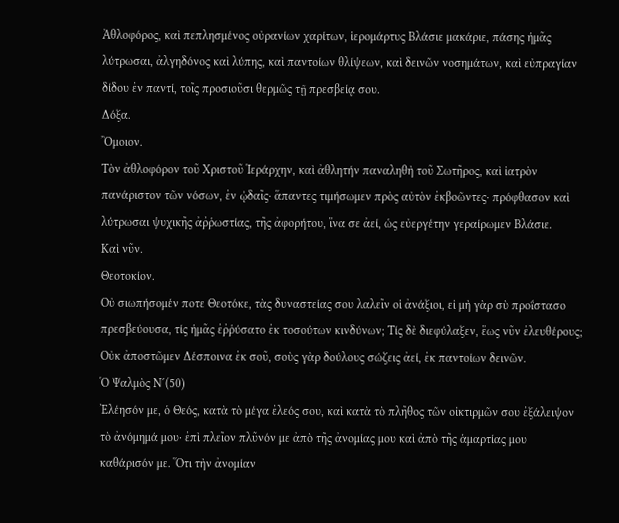Ἀθλοφόρος, καὶ πεπλησμένος οὐρανίων χαρίτων, ἱερομάρτυς Βλάσιε μακάριε, πάσης ἡμᾶς λύτρωσαι, ἀλγηδόνος καὶ λύπης, καὶ παντοίων θλίψεων, καὶ δεινῶν νοσημάτων, καὶ εὐπραγίαν δίδου ἐν παντί, τοῖς προσιοῦσι θερμῶς τῇ πρεσβείᾳ σου.
Δόξα.
Ὂμοιον.
Τὸν ἀθλοφόρον τοῦ Χριστοῦ Ἱεράρχην, καὶ ἀθλητήν παναληθὴ τοῦ Σωτῆρος, καὶ ἰατρὸν πανάριστον τῶν νόσων, ἐν ᾠδαῖς· ἅπαντες τιμήσωμεν πρὸς αὐτὸν ἐκβοῶντες· πρόφθασον καὶ λύτρωσαι ψυχικῆς ἀῤῥωστίας, τῆς ἀφορήτου, ἵνα σε ἀεί, ὡς εὐεργέτην γεραίρωμεν Βλάσιε.
Καὶ νῦν.
Θεοτοκίον.
Οὐ σιωπήσομέν ποτε Θεοτόκε, τὰς δυναστείας σου λαλεῖν οἱ ἀνάξιοι, εἰ μὴ γὰρ σὺ προΐστασο πρεσβεύουσα, τίς ἡμᾶς ἐῤῥύσατο ἐκ τοσούτων κινδύνων; Τίς δὲ διεφύλαξεν, ἕως νῦν ἐλευθέρους; Οὐκ ἀποστῶμεν Δέσποινα ἐκ σοῦ, σοὺς γὰρ δούλους σώζεις ἀεί, ἐκ παντοίων δεινῶν.
Ὁ Ψαλμὸς Ν´(50)
Ἐλέησόν με, ὁ Θεός, κατὰ τὸ μέγα ἐλεός σου, καὶ κατὰ τὸ πλῆθος τῶν οἰκτιρμῶν σου ἐξάλειψον τὸ ἀνόμημά μου· ἐπὶ πλεῖον πλῦνόν με ἀπὸ τῆς ἀνομίας μου καὶ ἀπὸ τῆς ἁμαρτίας μου καθάρισόν με. Ὅτι τὴν ἀνομίαν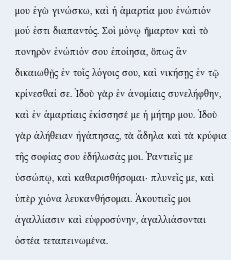μου ἐγὼ γινώσκω, καὶ ἡ ἁμαρτία μου ἐνώπιόν μού ἐστι διαπαντός. Σοὶ μόνῳ ἥμαρτον καὶ τὸ πονηρὸν ἐνώπιόν σου ἐποίησα, ὅπως ἂν δικαιωθῇς ἐν τοῖς λόγοις σου, καὶ νικήσῃς ἐν τῷ κρίνεσθαί σε. Ἰδοὺ γὰρ ἐν ἀνομίαις συνελήφθην, καὶ ἐν ἁμαρτίαις ἐκίσσησέ με ἡ μήτηρ μου. Ἰδοὺ γὰρ ἀλήθειαν ἠγάπησας, τὰ ἄδηλα καὶ τὰ κρύφια τῆς σοφίας σου ἐδήλωσάς μοι. Ῥαντιεῖς με ὑσσώπῳ, καὶ καθαρισθήσομαι· πλυνεῖς με, καὶ ὑπὲρ χιόνα λευκανθήσομαι. Ἀκουτιεῖς μοι ἀγαλλίασιν καὶ εὐφροσύνην, ἀγαλλιάσονται ὀστέα τεταπεινωμένα.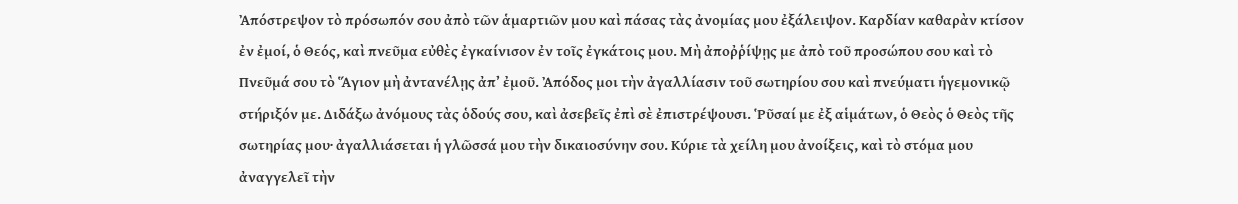Ἀπόστρεψον τὸ πρόσωπόν σου ἀπὸ τῶν ἁμαρτιῶν μου καὶ πάσας τὰς ἀνομίας μου ἐξάλειψον. Καρδίαν καθαρὰν κτίσον ἐν ἐμοί, ὁ Θεός, καὶ πνεῦμα εὐθὲς ἐγκαίνισον ἐν τοῖς ἐγκάτοις μου. Μὴ ἀποῤῥίψῃς με ἀπὸ τοῦ προσώπου σου καὶ τὸ Πνεῦμά σου τὸ Ἅγιον μὴ ἀντανέλῃς ἀπ’ ἐμοῦ. Ἀπόδος μοι τὴν ἀγαλλίασιν τοῦ σωτηρίου σου καὶ πνεύματι ἡγεμονικῷ στήριξόν με. Διδάξω ἀνόμους τὰς ὁδούς σου, καὶ ἀσεβεῖς ἐπὶ σὲ ἐπιστρέψουσι. Ῥῦσαί με ἐξ αἱμάτων, ὁ Θεὸς ὁ Θεὸς τῆς σωτηρίας μου· ἀγαλλιάσεται ἡ γλῶσσά μου τὴν δικαιοσύνην σου. Κύριε τὰ χείλη μου ἀνοίξεις, καὶ τὸ στόμα μου ἀναγγελεῖ τὴν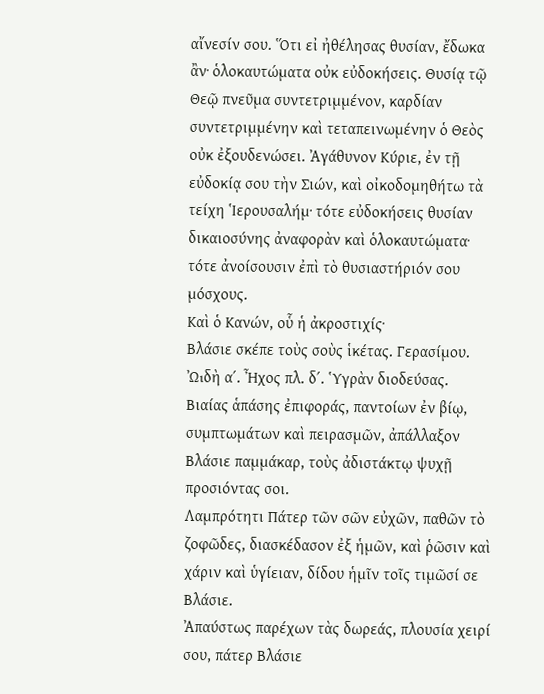αἴνεσίν σου. Ὅτι εἰ ἠθέλησας θυσίαν, ἔδωκα ἂν· ὁλοκαυτώματα οὐκ εὐδοκήσεις. Θυσίᾳ τῷ Θεῷ πνεῦμα συντετριμμένον, καρδίαν συντετριμμένην καὶ τεταπεινωμένην ὁ Θεὸς οὐκ ἐξουδενώσει. Ἀγάθυνον Κύριε, ἐν τῇ εὐδοκίᾳ σου τὴν Σιών, καὶ οἰκοδομηθήτω τὰ τείχη Ἱερουσαλήμ· τότε εὐδοκήσεις θυσίαν δικαιοσύνης ἀναφορὰν καὶ ὁλοκαυτώματα· τότε ἀνοίσουσιν ἐπὶ τὸ θυσιαστήριόν σου μόσχους.
Καὶ ὁ Κανών, οὗ ἡ ἀκροστιχίς·
Βλάσιε σκέπε τοὺς σοὺς ἱκέτας. Γερασίμου.
ᾨδὴ α΄. Ἦχος πλ. δ΄. Ὑγρὰν διοδεύσας.
Βιαίας ἁπάσης ἐπιφοράς, παντοίων ἐν βίῳ, συμπτωμάτων καὶ πειρασμῶν, ἀπάλλαξον Βλάσιε παμμάκαρ, τοὺς ἀδιστάκτῳ ψυχῇ προσιόντας σοι.
Λαμπρότητι Πάτερ τῶν σῶν εὐχῶν, παθῶν τὸ ζοφῶδες, διασκέδασον ἐξ ἡμῶν, καὶ ῥῶσιν καὶ χάριν καὶ ὑγίειαν, δίδου ἡμῖν τοῖς τιμῶσί σε Βλάσιε.
Ἀπαύστως παρέχων τὰς δωρεάς, πλουσία χειρί σου, πάτερ Βλάσιε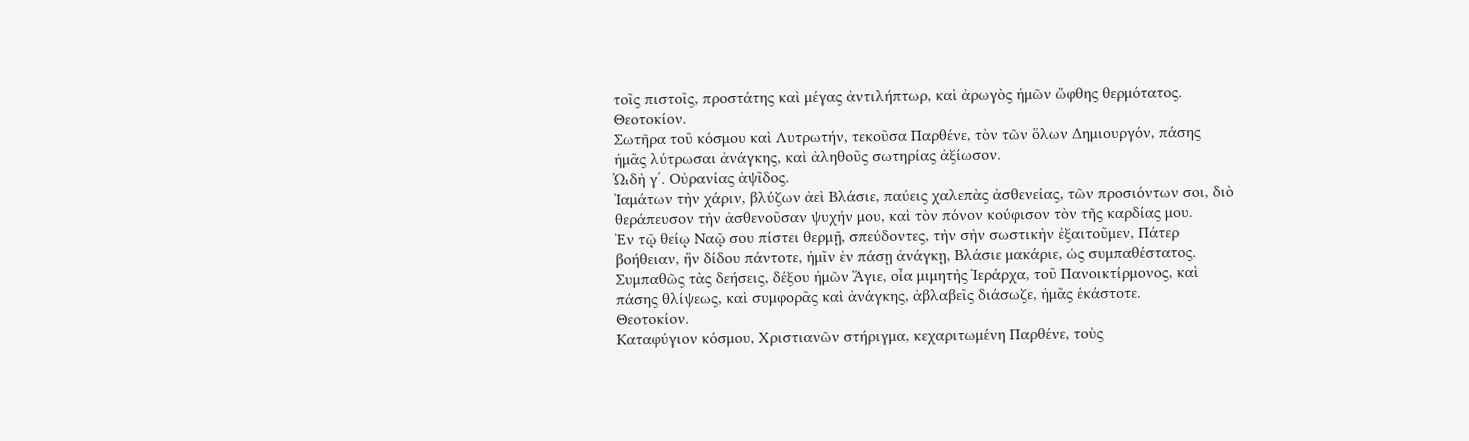τοῖς πιστοῖς, προστάτης καὶ μέγας ἀντιλήπτωρ, καὶ ἀρωγὸς ἡμῶν ὤφθης θερμότατος.
Θεοτοκίον.
Σωτῆρα τοῦ κόσμου καὶ Λυτρωτήν, τεκοῦσα Παρθένε, τὸν τῶν ὅλων Δημιουργόν, πάσης ἡμᾶς λύτρωσαι ἀνάγκης, καὶ ἀληθοῦς σωτηρίας ἀξίωσον.
ᾨδὴ γ΄. Οὐρανίας ἁψῖδος.
Ἰαμάτων τὴν χάριν, βλύζων ἀεὶ Βλάσιε, παύεις χαλεπὰς ἀσθενείας, τῶν προσιόντων σοι, διὸ θεράπευσον τὴν ἀσθενοῦσαν ψυχήν μου, καὶ τὸν πόνον κούφισον τὸν τῆς καρδίας μου.
Ἐν τῷ θείῳ Ναῷ σου πίστει θερμῇ, σπεύδοντες, τὴν σὴν σωστικὴν ἐξαιτοῦμεν, Πάτερ βοήθειαν, ἣν δίδου πάντοτε, ἡμῖν ἐν πάσῃ ἀνάγκῃ, Βλάσιε μακάριε, ὡς συμπαθέστατος.
Συμπαθῶς τὰς δεήσεις, δέξου ἡμῶν Ἅγιε, οἶα μιμητὴς Ἱεράρχα, τοῦ Πανοικτίρμονος, καὶ πάσης θλίψεως, καὶ συμφορᾶς καὶ ἀνάγκης, ἀβλαβεῖς διάσωζε, ἡμᾶς ἑκάστοτε.
Θεοτοκίον.
Καταφύγιον κόσμου, Χριστιανῶν στήριγμα, κεχαριτωμένη Παρθένε, τοὺς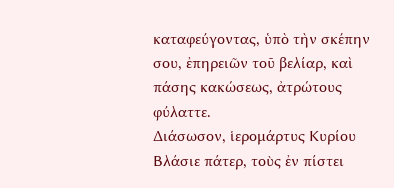καταφεύγοντας, ὑπὸ τὴν σκέπην σου, ἐπηρειῶν τοῦ βελίαρ, καὶ πάσης κακώσεως, ἀτρώτους φύλαττε.
Διάσωσον, ἱερομάρτυς Κυρίου Βλάσιε πάτερ, τοὺς ἐν πίστει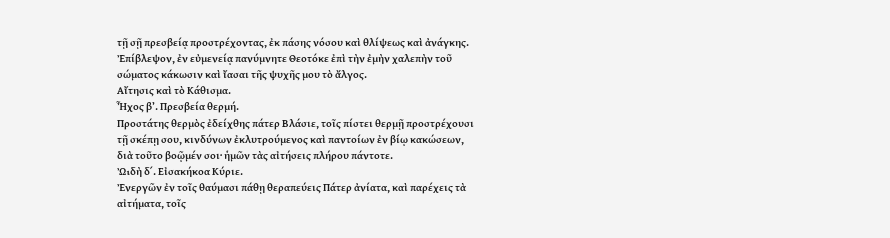τῇ σῇ πρεσβείᾳ προστρέχοντας, ἐκ πάσης νόσου καὶ θλίψεως καὶ ἀνάγκης.
Ἐπίβλεψον, ἐν εὐμενείᾳ πανύμνητε Θεοτόκε ἐπὶ τὴν ἐμὴν χαλεπὴν τοῦ σώματος κάκωσιν καὶ ἴασαι τῆς ψυχῆς μου τὸ ἄλγος.
Αἴτησις καὶ τὸ Κάθισμα.
Ἦχος β’. Πρεσβεία θερμή.
Προστάτης θερμὸς ἐδείχθης πάτερ Βλάσιε, τοῖς πίστει θερμῇ προστρέχουσι τῇ σκέπῃ σου, κινδύνων ἐκλυτρούμενος καὶ παντοίων ἐν βίῳ κακώσεων, διὰ τοῦτο βοῷμέν σοι· ἡμῶν τὰς αἰτήσεις πλήρου πάντοτε.
ᾨδὴ δ΄. Εἰσακήκοα Κύριε.
Ἐνεργῶν ἐν τοῖς θαύμασι πάθῃ θεραπεύεις Πάτερ ἀνίατα, καὶ παρέχεις τὰ αἰτήματα, τοῖς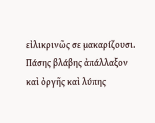εἰλικρινῶς σε μακαρίζουσι.
Πάσης βλάβης ἀπάλλαξον καὶ ὀργῆς καὶ λύπης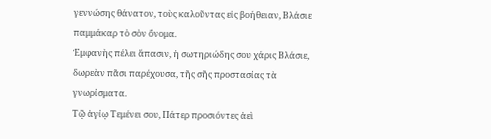γεννώσης θάνατον, τοὺς καλοῦντας εἰς βοήθειαν, Βλάσιε παμμάκαρ τὸ σὸν ὄνομα.
Ἐμφανὴς πέλει ἅπασιν, ἡ σωτηριώδης σου χάρις Βλάσιε, δωρεὰν πᾶσι παρέχουσα, τῆς σῆς προστασίας τὰ γνωρίσματα.
Τῷ ἁγίῳ Τεμένει σου, Πάτερ προσιόντες ἀεὶ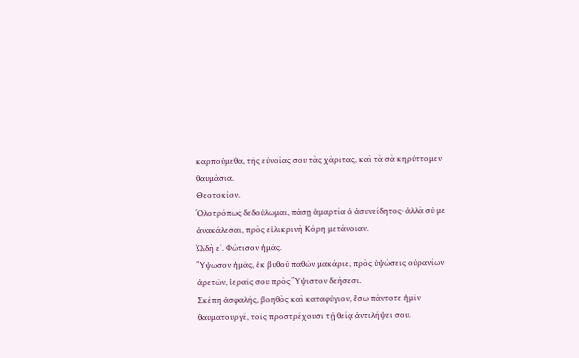καρπούμεθα, τῆς εὐνοίας σου τὰς χάριτας, καὶ τὰ σὰ κηρύττομεν θαυμάσια.
Θεοτοκίον.
Ὁλοτρόπως δεδούλωμαι, πάσῃ ἁμαρτία ὁ ἀσυνείδητος· ἀλλὰ σύ με ἀνακάλεσαι, πρὸς εἰλικρινὴ Κόρη μετάνοιαν.
ᾨδὴ ε΄. Φώτισον ἡμᾶς.
Ὕψωσον ἡμᾶς, ἐκ βυθοῦ παθῶν μακάριε, πρὸς ὑψώσεις οὐρανίων ἀρετῶν, ἱεραῖς σου πρὸς Ὕψιστον δεήσεσι.
Σκέπη ἀσφαλής, βοηθὸς καὶ καταφύγιον, ἔσω πάντοτε ἡμῖν θαυματουργέ, τοῖς προστρέχουσι τῇ θείᾳ ἀντιλήψει σου.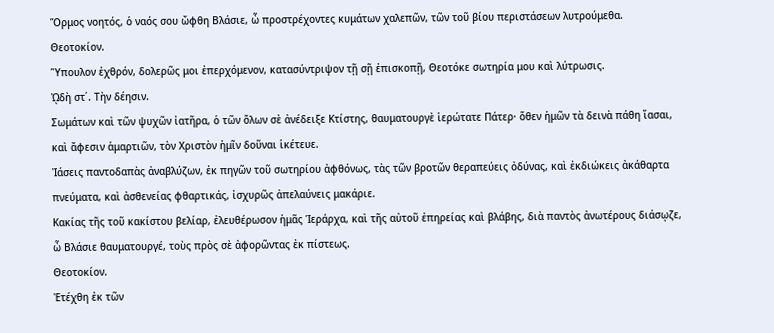Ὅρμος νοητός, ὁ ναός σου ὤφθη Βλάσιε, ὦ προστρέχοντες κυμάτων χαλεπῶν, τῶν τοῦ βίου περιστάσεων λυτρούμεθα.
Θεοτοκίον.
Ὕπουλον ἐχθρόν, δολερῶς μοι ἐπερχόμενον, κατασύντριψον τῇ σῇ ἐπισκοπῇ, Θεοτόκε σωτηρία μου καὶ λύτρωσις.
ᾨδὴ στ΄. Τὴν δέησιν.
Σωμάτων καὶ τῶν ψυχῶν ἰατῆρα, ὁ τῶν ὅλων σὲ ἀνέδειξε Κτίστης, θαυματουργὲ ἱερώτατε Πάτερ· ὅθεν ἡμῶν τὰ δεινὰ πάθη ἴασαι, καὶ ἄφεσιν ἁμαρτιῶν, τὸν Χριστὸν ἡμῖν δοῦναι ἱκέτευε.
Ἰάσεις παντοδαπὰς ἀναβλύζων, ἐκ πηγῶν τοῦ σωτηρίου ἀφθόνως, τὰς τῶν βροτῶν θεραπεύεις ὀδύνας, καὶ ἐκδιώκεις ἀκάθαρτα πνεύματα, καὶ ἀσθενείας φθαρτικάς, ἰσχυρῶς ἀπελαύνεις μακάριε.
Κακίας τῆς τοῦ κακίστου βελίαρ, ἐλευθέρωσον ἡμᾶς Ἱεράρχα, καὶ τῆς αὐτοῦ ἐπηρείας καὶ βλάβης, διὰ παντὸς ἀνωτέρους διάσῳζε, ὦ Βλάσιε θαυματουργέ, τοὺς πρὸς σὲ ἀφορῶντας ἐκ πίστεως.
Θεοτοκίον.
Ἐτέχθη ἐκ τῶν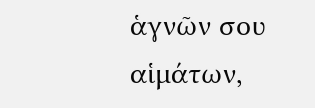ἁγνῶν σου αἱμάτων,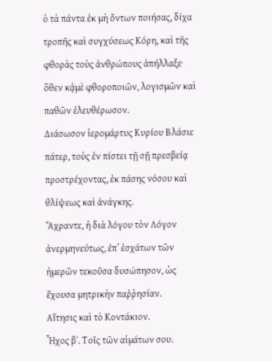ὁ τὰ πάντα ἐκ μὴ ὄντων ποιήσας, δίχα τροπῆς καὶ συγχύσεως Κόρη, καὶ τῆς φθορὰς τοὺς ἀνθρώπους ἀπήλλαξε· ὅθεν κᾀμὲ φθοροποιῶν, λογισμῶν καὶ παθῶν ἐλευθέρωσον.
Διάσωσον ἱερομάρτυς Κυρίου Βλάσιε πάτερ, τοὺς ἐν πίστει τῇ σῇ πρεσβείᾳ προστρέχοντας, ἐκ πάσης νόσου καὶ θλίψεως καὶ ἀνάγκης.
Ἄχραντε, ἡ διὰ λόγου τὸν Λόγον ἀνερμηνεύτως, ἐπ’ ἐσχάτων τῶν ἡμερῶν τεκοῦσα δυσώπησον, ὡς ἔχουσα μητρικὴν παῤῥησίαν.
Αἴτησις καὶ τὸ Κοντάκιον.
Ἦχος β΄. Τοῖς τῶν αἱμάτων σου.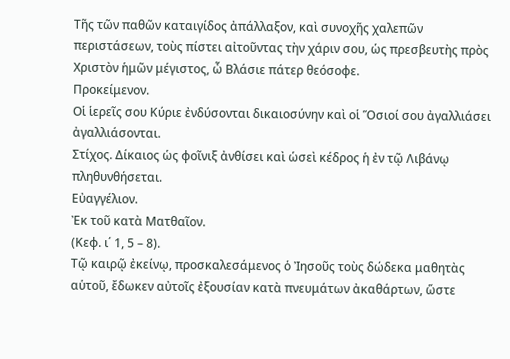Τῆς τῶν παθῶν καταιγίδος ἀπάλλαξον, καὶ συνοχῆς χαλεπῶν περιστάσεων, τοὺς πίστει αἰτοῦντας τὴν χάριν σου, ὡς πρεσβευτὴς πρὸς Χριστὸν ἡμῶν μέγιστος, ὦ Βλάσιε πάτερ θεόσοφε.
Προκείμενον.
Οἱ ἱερεῖς σου Κύριε ἐνδύσονται δικαιοσύνην καὶ οἱ Ὅσιοί σου ἀγαλλιάσει ἀγαλλιάσονται.
Στίχος. Δίκαιος ὡς φοῖνιξ ἀνθίσει καὶ ὡσεὶ κέδρος ἡ ἐν τῷ Λιβάνῳ πληθυνθήσεται.
Εὐαγγέλιον.
Ἐκ τοῦ κατὰ Ματθαῖον.
(Κεφ. ι΄ 1, 5 – 8).
Τῷ καιρῷ ἐκείνῳ, προσκαλεσάμενος ὁ Ἰησοῦς τοὺς δώδεκα μαθητὰς αὑτοῦ, ἔδωκεν αὐτοῖς ἐξουσίαν κατὰ πνευμάτων ἀκαθάρτων, ὥστε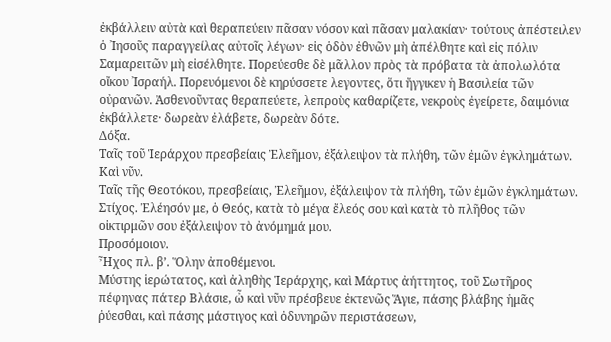ἐκβάλλειν αὐτὰ καὶ θεραπεύειν πᾶσαν νόσον καὶ πᾶσαν μαλακίαν· τούτους ἀπέστειλεν ὁ ᾿Ιησοῦς παραγγείλας αὐτοῖς λέγων· εἰς ὁδὸν ἐθνῶν μὴ ἀπέλθητε καὶ εἰς πόλιν Σαμαρειτῶν μὴ εἰσέλθητε. Πορεύεσθε δὲ μᾶλλον πρὸς τὰ πρόβατα τὰ ἀπολωλότα οἴκου ᾿Ισραήλ. Πορευόμενοι δὲ κηρύσσετε λεγοντες, ὅτι ἤγγικεν ἡ Βασιλεία τῶν οὐρανῶν. Ἀσθενοῦντας θεραπεύετε, λεπροὺς καθαρίζετε, νεκροὺς ἐγείρετε, δαιμόνια ἐκβάλλετε· δωρεὰν ἐλάβετε, δωρεὰν δότε.
Δόξα.
Ταῖς τοῦ Ἱεράρχου πρεσβείαις Ἐλεῆμον, ἐξάλειψον τὰ πλήθη, τῶν ἐμῶν ἐγκλημάτων.
Καὶ νῦν.
Ταῖς τῆς Θεοτόκου, πρεσβείαις, Ἐλεῆμον, ἐξάλειψον τὰ πλήθη, τῶν ἐμῶν ἐγκλημάτων.
Στίχος. Ἐλέησόν με, ὁ Θεός, κατὰ τὸ μέγα ἔλεός σου καὶ κατὰ τὸ πλῆθος τῶν οἰκτιρμῶν σου ἐξάλειψον τὸ ἀνόμημά μου.
Προσόμοιον.
Ἦχος πλ. β’. Ὅλην ἀποθέμενοι.
Μύστης ἱερώτατος, καὶ ἀληθὴς Ἱεράρχης, καὶ Μάρτυς ἀήττητος, τοῦ Σωτῆρος πέφηνας πάτερ Βλάσιε, ὦ καὶ νῦν πρέσβευε ἐκτενῶς Ἅγιε, πάσης βλάβης ἡμᾶς ῥύεσθαι, καὶ πάσης μάστιγος καὶ ὀδυνηρῶν περιστάσεων,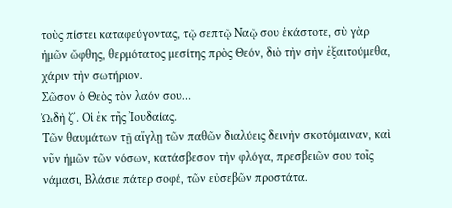τοὺς πίστει καταφεύγοντας, τῷ σεπτῷ Ναῷ σου ἑκάστοτε, σὺ γὰρ ἡμῶν ὤφθης, θερμότατος μεσίτης πρὸς Θεόν, διὸ τὴν σὴν ἐξαιτούμεθα, χάριν τὴν σωτήριον.
Σῶσον ὁ Θεὸς τὸν λαόν σου…
ᾨδὴ ζ΄. Οἱ ἐκ τῆς Ἰουδαίας.
Τῶν θαυμάτων τῇ αἴγλῃ τῶν παθῶν διαλύεις δεινὴν σκοτόμαιναν, καὶ νῦν ἡμῶν τῶν νόσων, κατάσβεσον τὴν φλόγα, πρεσβειῶν σου τοῖς νάμασι, Βλάσιε πάτερ σοφέ, τῶν εὐσεβῶν προστάτα.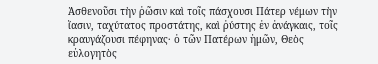Ἀσθενοῦσι τὴν ῥῶσιν καὶ τοῖς πάσχουσι Πάτερ νέμων τὴν ἴασιν, ταχύτατος προστάτης, καὶ ῥύστης ἐν ἀνάγκαις, τοῖς κραυγάζουσι πέφηνας· ὁ τῶν Πατέρων ἡμῶν, Θεὸς εὐλογητὸς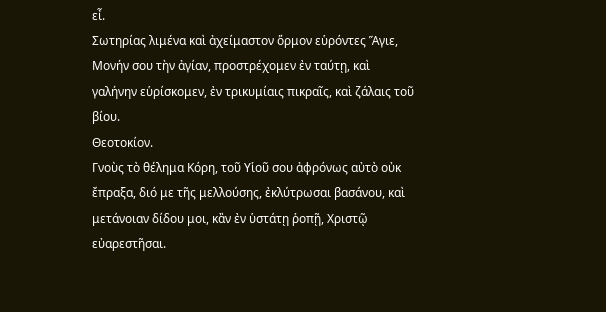εἶ.
Σωτηρίας λιμένα καὶ ἀχείμαστον ὅρμον εὑρόντες Ἅγιε, Μονήν σου τὴν ἀγίαν, προστρέχομεν ἐν ταύτῃ, καὶ γαλήνην εὑρίσκομεν, ἐν τρικυμίαις πικραῖς, καὶ ζάλαις τοῦ βίου.
Θεοτοκίον.
Γνοὺς τὸ θέλημα Κόρη, τοῦ Υἱοῦ σου ἀφρόνως αὐτὸ οὐκ ἔπραξα, διό με τῆς μελλούσης, ἐκλύτρωσαι βασάνου, καὶ μετάνοιαν δίδου μοι, κἂν ἐν ὑστάτῃ ῥοπῇ, Χριστῷ εὐαρεστῆσαι.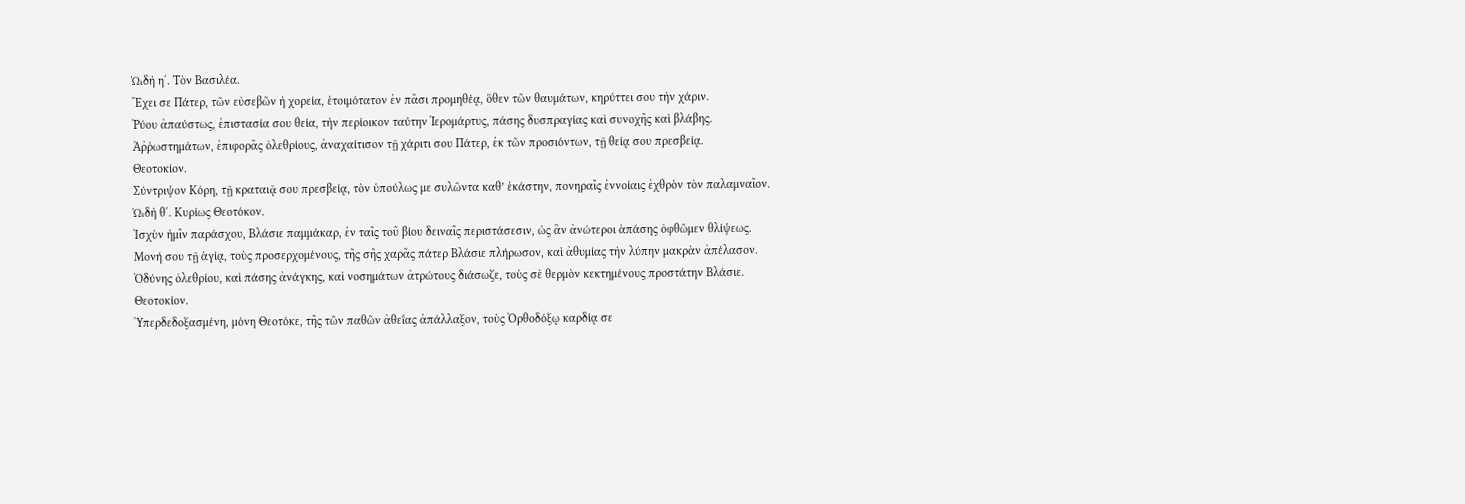ᾨδὴ η΄. Τὸν Βασιλέα.
Ἔχει σε Πάτερ, τῶν εὐσεβῶν ἡ χορεία, ἑτοιμότατον ἐν πᾶσι προμηθέᾳ, ὅθεν τῶν θαυμάτων, κηρύττει σου τὴν χάριν.
Ῥύου ἀπαύστως, ἐπιστασία σου θεία, τὴν περίοικον ταύτην Ἱερομάρτυς, πάσης δυσπραγίας καὶ συνοχῆς καὶ βλάβης.
Ἀῤῥωστημάτων, ἐπιφορᾶς ὀλεθρίους, ἀναχαίτισον τῇ χάριτι σου Πάτερ, ἐκ τῶν προσιόντων, τῇ θείᾳ σου πρεσβείᾳ.
Θεοτοκίον.
Σύντριψον Κόρη, τῇ κραταιᾷ σου πρεσβείᾳ, τὸν ὑπούλως με συλῶντα καθ’ ἑκάστην, πονηραῖς ἐννοίαις ἐχθρὸν τὸν παλαμναῖον.
ᾨδὴ θ΄. Κυρίως Θεοτόκον.
Ἰσχὺν ἡμῖν παράσχου, Βλάσιε παμμάκαρ, ἐν ταῖς τοῦ βίου δειναῖς περιστάσεσιν, ὡς ἂν ἀνώτεροι ἁπάσης ὀφθῶμεν θλίψεως.
Μονή σου τῇ ἁγίᾳ, τοὺς προσερχομένους, τῆς σῆς χαρᾶς πάτερ Βλάσιε πλήρωσον, καὶ ἀθυμίας τὴν λύπην μακρὰν ἀπέλασον.
Ὀδύνης ὀλεθρίου, καὶ πάσης ἀνάγκης, καὶ νοσημάτων ἀτρώτους διάσωζε, τοὺς σὲ θερμὸν κεκτημένους προστάτην Βλάσιε.
Θεοτοκίον.
Ὑπερδεδοξασμένη, μόνη Θεοτόκε, τῆς τῶν παθῶν ἀθεΐας ἀπάλλαξον, τοὺς Ὀρθοδόξῳ καρδίᾳ σε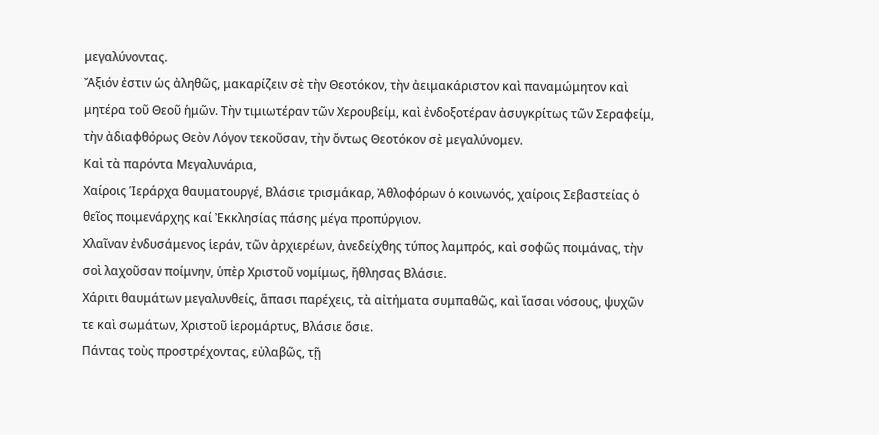μεγαλύνοντας.
Ἄξιόν ἐστιν ὡς ἀληθῶς, μακαρίζειν σὲ τὴν Θεοτόκον, τὴν ἀειμακάριστον καὶ παναμώμητον καὶ μητέρα τοῦ Θεοῦ ἡμῶν. Τὴν τιμιωτέραν τῶν Χερουβείμ, καὶ ἐνδοξοτέραν ἀσυγκρίτως τῶν Σεραφείμ, τὴν ἀδιαφθόρως Θεὸν Λόγον τεκοῦσαν, τὴν ὄντως Θεοτόκον σὲ μεγαλύνομεν.
Καὶ τὰ παρόντα Μεγαλυνάρια,
Χαίροις Ἱεράρχα θαυματουργέ, Βλάσιε τρισμάκαρ, Ἀθλοφόρων ὁ κοινωνός, χαίροις Σεβαστείας ὁ θεῖος ποιμενάρχης καί Ἐκκλησίας πάσης μέγα προπύργιον.
Χλαῖναν ἐνδυσάμενος ἱεράν, τῶν ἀρχιερέων, ἀνεδείχθης τύπος λαμπρός, καὶ σοφῶς ποιμάνας, τὴν σοὶ λαχοῦσαν ποίμνην, ὑπὲρ Χριστοῦ νομίμως, ἤθλησας Βλάσιε.
Χάριτι θαυμάτων μεγαλυνθείς, ἅπασι παρέχεις, τὰ αἰτήματα συμπαθῶς, καὶ ἴασαι νόσους, ψυχῶν τε καὶ σωμάτων, Χριστοῦ ἱερομάρτυς, Βλάσιε ὅσιε.
Πάντας τοὺς προστρέχοντας, εὐλαβῶς, τῇ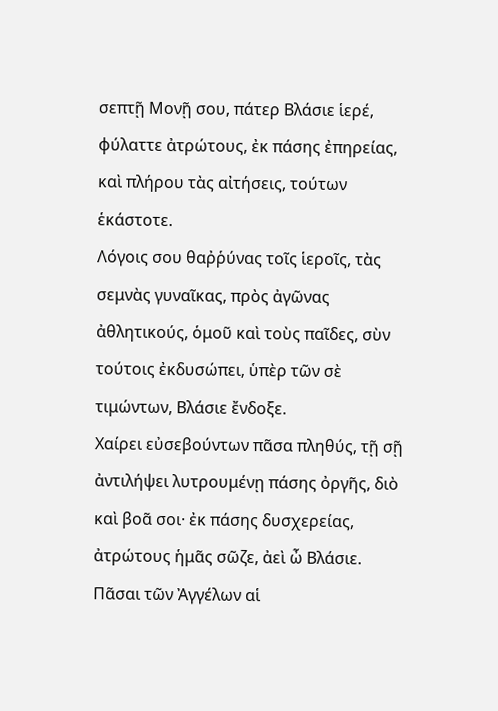σεπτῇ Μονῇ σου, πάτερ Βλάσιε ἱερέ, φύλαττε ἀτρώτους, ἐκ πάσης ἐπηρείας, καὶ πλήρου τὰς αἰτήσεις, τούτων ἑκάστοτε.
Λόγοις σου θαῤῥύνας τοῖς ἱεροῖς, τὰς σεμνὰς γυναῖκας, πρὸς ἀγῶνας ἀθλητικούς, ὁμοῦ καὶ τοὺς παῖδες, σὺν τούτοις ἐκδυσώπει, ὑπὲρ τῶν σὲ τιμώντων, Βλάσιε ἔνδοξε.
Χαίρει εὐσεβούντων πᾶσα πληθύς, τῇ σῇ ἀντιλήψει λυτρουμένῃ πάσης ὀργῆς, διὸ καὶ βοᾶ σοι· ἐκ πάσης δυσχερείας, ἀτρώτους ἡμᾶς σῶζε, ἀεὶ ὦ Βλάσιε.
Πᾶσαι τῶν Ἀγγέλων αἱ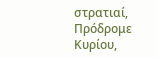στρατιαί, Πρόδρομε Κυρίου,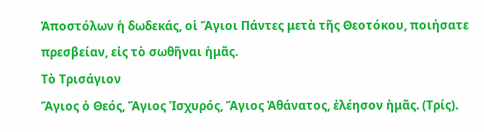Ἀποστόλων ἡ δωδεκάς, οἱ Ἅγιοι Πάντες μετὰ τῆς Θεοτόκου, ποιήσατε πρεσβείαν, εἰς τὸ σωθῆναι ἡμᾶς.
Τὸ Τρισάγιον
Ἅγιος ὁ Θεός, Ἅγιος Ἰσχυρός, Ἅγιος Ἀθάνατος, ἐλέησον ἡμᾶς. (Τρίς).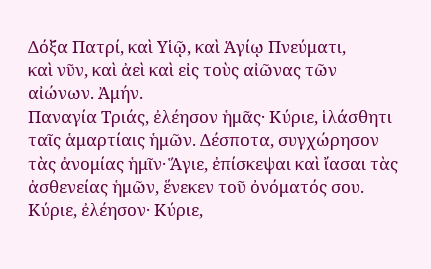Δόξα Πατρί, καὶ Υἱῷ, καὶ Ἁγίῳ Πνεύματι,
καὶ νῦν, καὶ ἀεὶ καὶ εἰς τοὺς αἰῶνας τῶν αἰώνων. Ἀμήν.
Παναγία Τριάς, ἐλέησον ἡμᾶς· Κύριε, ἱλάσθητι ταῖς ἁμαρτίαις ἡμῶν. Δέσποτα, συγχώρησον τὰς ἀνομίας ἡμῖν· Ἅγιε, ἐπίσκεψαι καὶ ἴασαι τὰς ἀσθενείας ἡμῶν, ἕνεκεν τοῦ ὀνόματός σου.
Κύριε, ἐλέησον· Κύριε,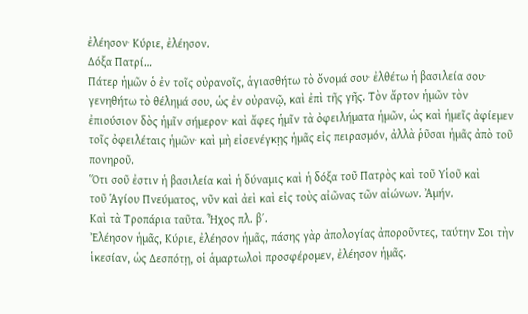ἐλέησον· Κύριε, ἐλέησον.
Δόξα Πατρί…
Πάτερ ἡμῶν ὁ ἐν τοῖς οὐρανοῖς, ἁγιασθήτω τὸ ὄνομά σου· ἐλθέτω ἡ βασιλεία σου· γενηθήτω τὸ θέλημά σου, ὡς ἐν οὐρανῷ, καὶ ἐπὶ τῆς γῆς. Τὸν ἄρτον ἡμῶν τὸν ἐπιούσιον δὸς ἡμῖν σήμερον· καὶ ἄφες ἡμῖν τὰ ὀφειλήματα ἡμῶν, ὡς καὶ ἡμεῖς ἀφίεμεν τοῖς ὀφειλέταις ἡμῶν· καὶ μὴ εἰσενέγκῃς ἡμᾶς εἰς πειρασμόν, ἀλλὰ ῥῦσαι ἡμᾶς ἀπὸ τοῦ πονηροῦ.
Ὅτι σοῦ ἐστιν ἡ βασιλεία καὶ ἡ δύναμις καὶ ἡ δόξα τοῦ Πατρὸς καὶ τοῦ Υἱοῦ καὶ
τοῦ Ἁγίου Πνεύματος, νῦν καὶ ἀεὶ καὶ εἰς τοὺς αἰῶνας τῶν αἰώνων. Ἀμήν.
Καὶ τὰ Τροπάρια ταῦτα. Ἦχος πλ. β΄.
Ἐλέησον ἡμᾶς, Κύριε, ἐλέησον ἡμᾶς, πάσης γὰρ ἀπολογίας ἀποροῦντες, ταύτην Σοι τὴν ἱκεσίαν, ὡς Δεσπότῃ, οἱ ἁμαρτωλοὶ προσφέρομεν, ἐλέησον ἡμᾶς.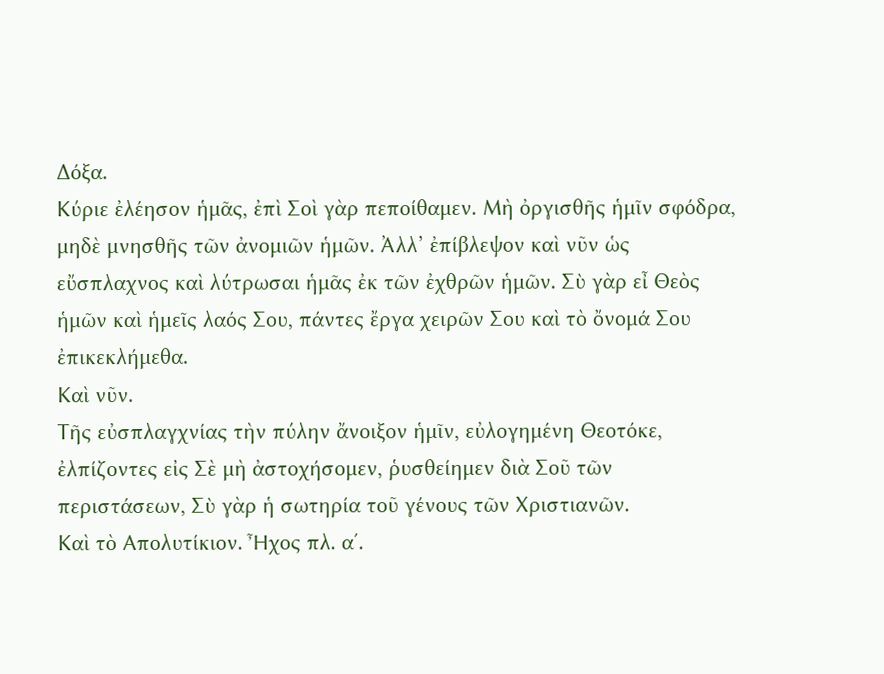Δόξα.
Κύριε ἐλέησον ἡμᾶς, ἐπὶ Σοὶ γὰρ πεποίθαμεν. Μὴ ὀργισθῆς ἡμῖν σφόδρα, μηδὲ μνησθῆς τῶν ἀνομιῶν ἡμῶν. Ἀλλ’ ἐπίβλεψον καὶ νῦν ὡς εὔσπλαχνος καὶ λύτρωσαι ἡμᾶς ἐκ τῶν ἐχθρῶν ἡμῶν. Σὺ γὰρ εἶ Θεὸς ἡμῶν καὶ ἡμεῖς λαός Σου, πάντες ἔργα χειρῶν Σου καὶ τὸ ὄνομά Σου ἐπικεκλήμεθα.
Καὶ νῦν.
Τῆς εὐσπλαγχνίας τὴν πύλην ἄνοιξον ἡμῖν, εὐλογημένη Θεοτόκε, ἐλπίζοντες εἰς Σὲ μὴ ἀστοχήσομεν, ῥυσθείημεν διὰ Σοῦ τῶν περιστάσεων, Σὺ γὰρ ἡ σωτηρία τοῦ γένους τῶν Χριστιανῶν.
Καὶ τὸ Απολυτίκιον. Ἦχος πλ. α΄.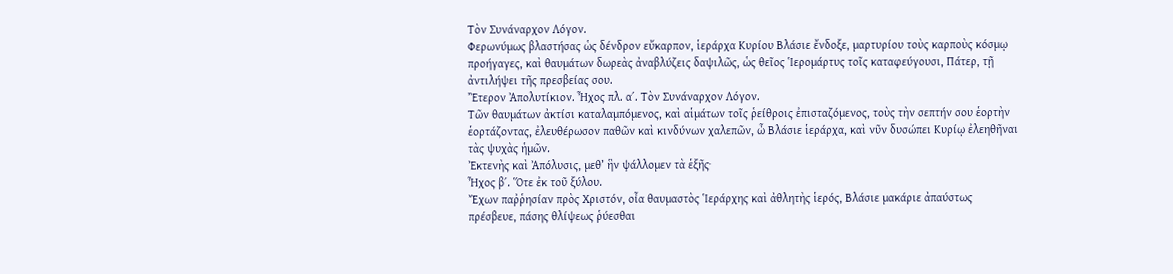Τὸν Συνάναρχον Λόγον.
Φερωνύμως βλαστήσας ὡς δένδρον εὔκαρπον, ἱεράρχα Κυρίου Βλάσιε ἔνδοξε, μαρτυρίου τοὺς καρποὺς κόσμῳ προήγαγες, καὶ θαυμάτων δωρεὰς ἀναβλύζεις δαψιλῶς, ὡς θεῖος Ἱερομάρτυς τοῖς καταφεύγουσι, Πάτερ, τῇ ἀντιλήψει τῆς πρεσβείας σου.
Ἒτερον Ἀπολυτίκιον. Ἦχος πλ. α΄. Τὸν Συνάναρχον Λόγον.
Τῶν θαυμάτων ἀκτίσι καταλαμπόμενος, καὶ αἱμάτων τοῖς ῥείθροις ἐπισταζόμενος, τοὺς τὴν σεπτήν σου ἑορτὴν ἑορτάζοντας, ἐλευθέρωσον παθῶν καὶ κινδύνων χαλεπῶν, ὦ Βλάσιε ἱεράρχα, καὶ νῦν δυσώπει Κυρίῳ ἐλεηθῆναι τὰς ψυχὰς ἡμῶν.
Ἐκτενὴς καὶ Ἀπόλυσις, μεθ’ ἣν ψάλλομεν τὰ ἑξῆς·
Ἦχος β΄. Ὅτε ἐκ τοῦ ξύλου.
Ἔχων παῤῥησίαν πρὸς Χριστόν, οἶα θαυμαστὸς Ἱεράρχης καὶ ἀθλητὴς ἱερός, Βλάσιε μακάριε ἀπαύστως πρέσβευε, πάσης θλίψεως ῥύεσθαι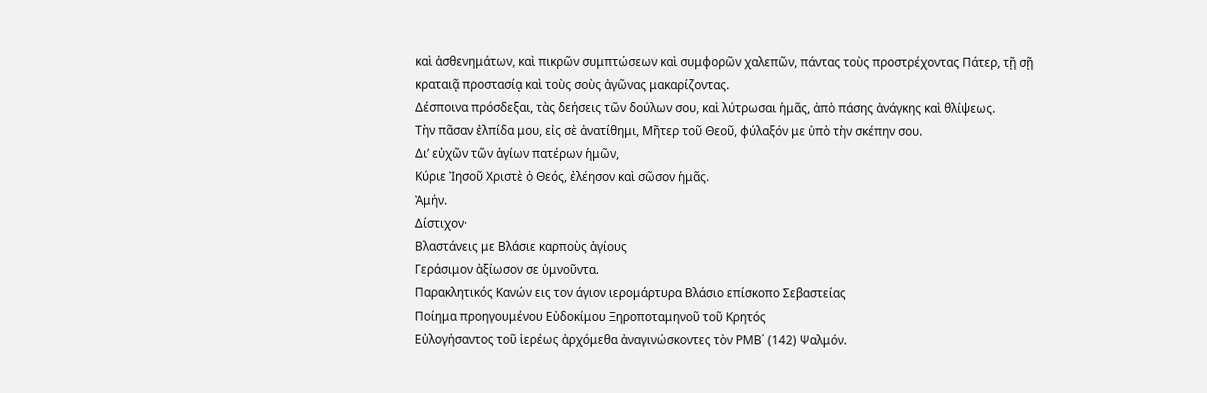καὶ ἀσθενημάτων, καὶ πικρῶν συμπτώσεων καὶ συμφορῶν χαλεπῶν, πάντας τοὺς προστρέχοντας Πάτερ, τῇ σῇ κραταιᾷ προστασίᾳ καὶ τοὺς σοὺς ἀγῶνας μακαρίζοντας.
Δέσποινα πρόσδεξαι, τὰς δεήσεις τῶν δούλων σου, καὶ λύτρωσαι ἡμᾶς, ἀπὸ πάσης ἀνάγκης καὶ θλίψεως.
Τὴν πᾶσαν ἐλπίδα μου, εἰς σὲ ἀνατίθημι, Μῆτερ τοῦ Θεοῦ, φύλαξόν με ὑπὸ τὴν σκέπην σου.
Δι’ εὐχῶν τῶν ἁγίων πατέρων ἡμῶν,
Κύριε Ἰησοῦ Χριστὲ ὁ Θεός, ἐλέησον καὶ σῶσον ἡμᾶς.
Ἀμήν.
Δίστιχον·
Βλαστάνεις με Βλάσιε καρποὺς ἁγίους
Γεράσιμον ἀξίωσον σε ὑμνοῦντα.
Παρακλητικός Κανών εις τον άγιον ιερομάρτυρα Βλάσιο επίσκοπο Σεβαστείας
Ποίημα προηγουμένου Εὐδοκίμου Ξηροποταμηνοῦ τοῦ Κρητός
Εὐλογήσαντος τοῦ ἱερέως ἀρχόμεθα ἀναγινώσκοντες τὸν ΡΜΒ΄ (142) Ψαλμόν.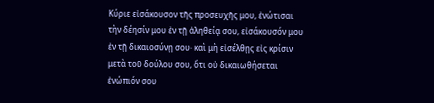Κύριε εἰσάκουσον τῆς προσευχῆς μου, ἐνώτισαι τὴν δέησίν μου ἐν τῇ ἀληθείᾳ σου, εἰσάκουσόν μου ἐν τῇ δικαιοσύνῃ σου· καὶ μὴ εἰσέλθῃς εἰς κρίσιν μετὰ τοῦ δούλου σου, ὅτι οὐ δικαιωθήσεται ἐνώπιόν σου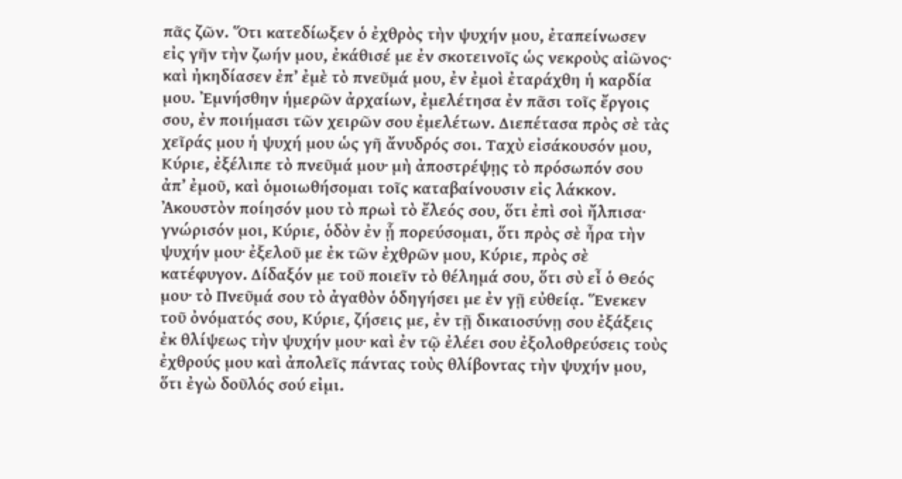πᾶς ζῶν. Ὅτι κατεδίωξεν ὁ ἐχθρὸς τὴν ψυχήν μου, ἐταπείνωσεν εἰς γῆν τὴν ζωήν μου, ἐκάθισέ με ἐν σκοτεινοῖς ὡς νεκροὺς αἰῶνος· καὶ ἠκηδίασεν ἐπ’ ἐμὲ τὸ πνεῦμά μου, ἐν ἐμοὶ ἐταράχθη ἡ καρδία μου. Ἐμνήσθην ἡμερῶν ἀρχαίων, ἐμελέτησα ἐν πᾶσι τοῖς ἔργοις σου, ἐν ποιήμασι τῶν χειρῶν σου ἐμελέτων. Διεπέτασα πρὸς σὲ τὰς χεῖράς μου ἡ ψυχή μου ὡς γῆ ἄνυδρός σοι. Ταχὺ εἰσάκουσόν μου, Κύριε, ἐξέλιπε τὸ πνεῦμά μου· μὴ ἀποστρέψῃς τὸ πρόσωπόν σου ἀπ’ ἐμοῦ, καὶ ὁμοιωθήσομαι τοῖς καταβαίνουσιν εἰς λάκκον. Ἀκουστὸν ποίησόν μου τὸ πρωὶ τὸ ἔλεός σου, ὅτι ἐπὶ σοὶ ἤλπισα· γνώρισόν μοι, Κύριε, ὁδὸν ἐν ᾗ πορεύσομαι, ὅτι πρὸς σὲ ἦρα τὴν ψυχήν μου· ἐξελοῦ με ἐκ τῶν ἐχθρῶν μου, Κύριε, πρὸς σὲ κατέφυγον. Δίδαξόν με τοῦ ποιεῖν τὸ θέλημά σου, ὅτι σὺ εἶ ὁ Θεός μου· τὸ Πνεῦμά σου τὸ ἀγαθὸν ὁδηγήσει με ἐν γῇ εὐθείᾳ. Ἕνεκεν τοῦ ὀνόματός σου, Κύριε, ζήσεις με, ἐν τῇ δικαιοσύνῃ σου ἐξάξεις ἐκ θλίψεως τὴν ψυχήν μου· καὶ ἐν τῷ ἐλέει σου ἐξολοθρεύσεις τοὺς ἐχθρούς μου καὶ ἀπολεῖς πάντας τοὺς θλίβοντας τὴν ψυχήν μου, ὅτι ἐγὼ δοῦλός σού εἰμι.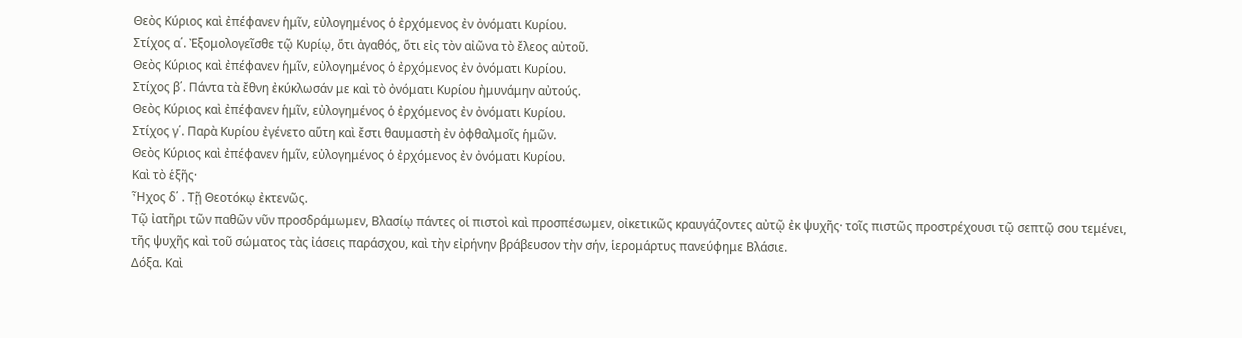Θεὸς Κύριος καὶ ἐπέφανεν ἡμῖν, εὐλογημένος ὁ ἐρχόμενος ἐν ὀνόματι Κυρίου.
Στίχος α΄. Ἐξομολογεῖσθε τῷ Κυρίῳ, ὅτι ἀγαθός, ὅτι εἰς τὸν αἰῶνα τὸ ἔλεος αὐτοῦ.
Θεὸς Κύριος καὶ ἐπέφανεν ἡμῖν, εὐλογημένος ὁ ἐρχόμενος ἐν ὀνόματι Κυρίου.
Στίχος β΄. Πάντα τὰ ἔθνη ἐκύκλωσάν με καὶ τὸ ὀνόματι Κυρίου ἠμυνάμην αὐτούς.
Θεὸς Κύριος καὶ ἐπέφανεν ἡμῖν, εὐλογημένος ὁ ἐρχόμενος ἐν ὀνόματι Κυρίου.
Στίχος γ΄. Παρὰ Κυρίου ἐγένετο αὕτη καὶ ἔστι θαυμαστὴ ἐν ὀφθαλμοῖς ἡμῶν.
Θεὸς Κύριος καὶ ἐπέφανεν ἡμῖν, εὐλογημένος ὁ ἐρχόμενος ἐν ὀνόματι Κυρίου.
Καὶ τὸ ἑξῆς·
Ἦχος δ΄ . Τῇ Θεοτόκῳ ἐκτενῶς.
Τῷ ἰατῆρι τῶν παθῶν νῦν προσδράμωμεν, Βλασίῳ πάντες οἱ πιστοὶ καὶ προσπέσωμεν, οἰκετικῶς κραυγάζοντες αὐτῷ ἐκ ψυχῆς· τοῖς πιστῶς προστρέχουσι τῷ σεπτῷ σου τεμένει, τῆς ψυχῆς καὶ τοῦ σώματος τὰς ἰάσεις παράσχου, καὶ τὴν εἰρήνην βράβευσον τὴν σήν, ἱερομάρτυς πανεύφημε Βλάσιε.
Δόξα. Καὶ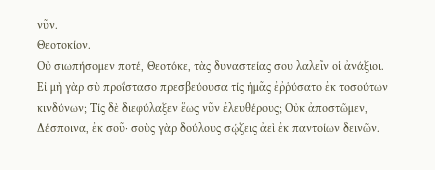νῦν.
Θεοτοκίον.
Οὐ σιωπήσομεν ποτέ, Θεοτόκε, τὰς δυναστείας σου λαλεῖν οἱ ἀνάξιοι. Εἰ μὴ γὰρ σὺ προΐστασο πρεσβεύουσα τίς ἡμᾶς ἐῤῥύσατο ἐκ τοσούτων κινδύνων; Τίς δὲ διεφύλαξεν ἕως νῦν ἐλευθέρους; Οὐκ ἀποστῶμεν, Δέσποινα, ἐκ σοῦ· σοὺς γὰρ δούλους σῴζεις ἀεὶ ἐκ παντοίων δεινῶν.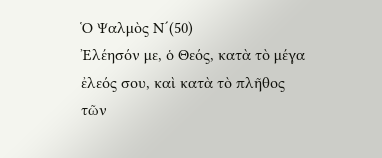Ὁ Ψαλμὸς Ν´(50)
Ἐλέησόν με, ὁ Θεός, κατὰ τὸ μέγα ἐλεός σου, καὶ κατὰ τὸ πλῆθος τῶν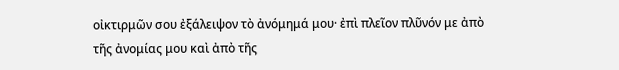οἰκτιρμῶν σου ἐξάλειψον τὸ ἀνόμημά μου· ἐπὶ πλεῖον πλῦνόν με ἀπὸ τῆς ἀνομίας μου καὶ ἀπὸ τῆς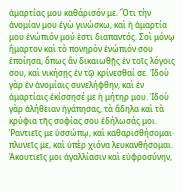ἁμαρτίας μου καθάρισόν με. Ὅτι τὴν ἀνομίαν μου ἐγὼ γινώσκω, καὶ ἡ ἁμαρτία μου ἐνώπιόν μού ἐστι διαπαντός. Σοὶ μόνῳ ἥμαρτον καὶ τὸ πονηρὸν ἐνώπιόν σου ἐποίησα, ὅπως ἂν δικαιωθῇς ἐν τοῖς λόγοις σου, καὶ νικήσῃς ἐν τῷ κρίνεσθαί σε. Ἰδοὺ γὰρ ἐν ἀνομίαις συνελήφθην, καὶ ἐν ἁμαρτίαις ἐκίσσησέ με ἡ μήτηρ μου. Ἰδοὺ γὰρ ἀλήθειαν ἠγάπησας, τὰ ἄδηλα καὶ τὰ κρύφια τῆς σοφίας σου ἐδήλωσάς μοι. Ῥαντιεῖς με ὑσσώπῳ, καὶ καθαρισθήσομαι· πλυνεῖς με, καὶ ὑπὲρ χιόνα λευκανθήσομαι. Ἀκουτιεῖς μοι ἀγαλλίασιν καὶ εὐφροσύνην,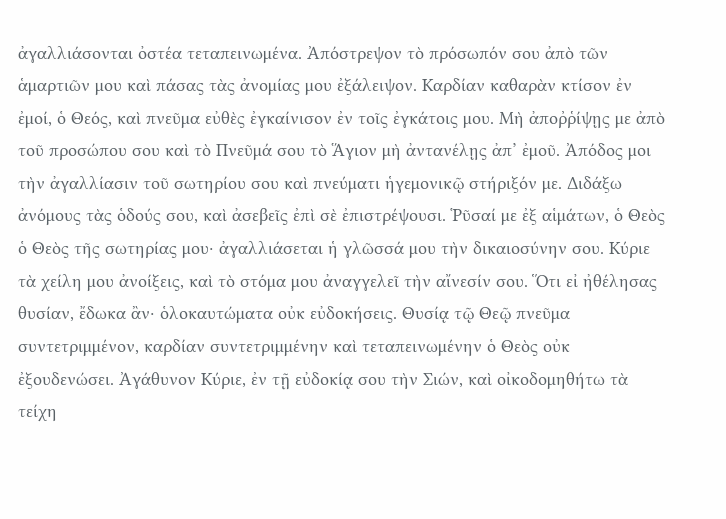ἀγαλλιάσονται ὀστέα τεταπεινωμένα. Ἀπόστρεψον τὸ πρόσωπόν σου ἀπὸ τῶν ἁμαρτιῶν μου καὶ πάσας τὰς ἀνομίας μου ἐξάλειψον. Καρδίαν καθαρὰν κτίσον ἐν ἐμοί, ὁ Θεός, καὶ πνεῦμα εὐθὲς ἐγκαίνισον ἐν τοῖς ἐγκάτοις μου. Μὴ ἀποῤῥίψῃς με ἀπὸ τοῦ προσώπου σου καὶ τὸ Πνεῦμά σου τὸ Ἅγιον μὴ ἀντανέλῃς ἀπ’ ἐμοῦ. Ἀπόδος μοι τὴν ἀγαλλίασιν τοῦ σωτηρίου σου καὶ πνεύματι ἡγεμονικῷ στήριξόν με. Διδάξω ἀνόμους τὰς ὁδούς σου, καὶ ἀσεβεῖς ἐπὶ σὲ ἐπιστρέψουσι. Ῥῦσαί με ἐξ αἱμάτων, ὁ Θεὸς ὁ Θεὸς τῆς σωτηρίας μου· ἀγαλλιάσεται ἡ γλῶσσά μου τὴν δικαιοσύνην σου. Κύριε τὰ χείλη μου ἀνοίξεις, καὶ τὸ στόμα μου ἀναγγελεῖ τὴν αἴνεσίν σου. Ὅτι εἰ ἠθέλησας θυσίαν, ἔδωκα ἂν· ὁλοκαυτώματα οὐκ εὐδοκήσεις. Θυσίᾳ τῷ Θεῷ πνεῦμα συντετριμμένον, καρδίαν συντετριμμένην καὶ τεταπεινωμένην ὁ Θεὸς οὐκ ἐξουδενώσει. Ἀγάθυνον Κύριε, ἐν τῇ εὐδοκίᾳ σου τὴν Σιών, καὶ οἰκοδομηθήτω τὰ τείχη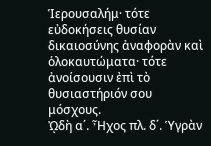Ἱερουσαλήμ· τότε εὐδοκήσεις θυσίαν δικαιοσύνης ἀναφορὰν καὶ ὁλοκαυτώματα· τότε ἀνοίσουσιν ἐπὶ τὸ θυσιαστήριόν σου μόσχους.
ᾨδὴ α΄. Ἦχος πλ. δ΄. Ὑγρὰν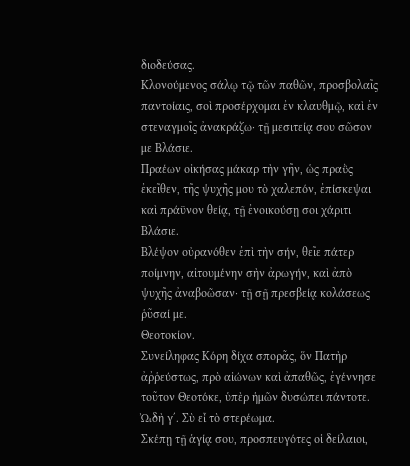διοδεύσας.
Κλονούμενος σάλῳ τῷ τῶν παθῶν, προσβολαῖς παντοίαις, σοὶ προσέρχομαι ἐν κλαυθμῷ, καὶ ἐν στεναγμοῖς ἀνακράζω· τῇ μεσιτείᾳ σου σῶσον με Βλάσιε.
Πραέων οἰκήσας μάκαρ τὴν γῆν, ὡς πραῢς ἐκεῖθεν, τῆς ψυχῆς μου τὸ χαλεπόν, ἐπίσκεψαι καὶ πράϋνον θείᾳ, τῇ ἐνοικούσῃ σοι χάριτι Βλάσιε.
Βλέψον οὐρανόθεν ἐπὶ τὴν σήν, θεῖε πάτερ ποίμνην, αἰτουμένην σὴν ἀρωγήν, καὶ ἀπὸ ψυχῆς ἀναβοῶσαν· τῇ σῇ πρεσβείᾳ κολάσεως ῥῦσαί με.
Θεοτοκίον.
Συνείληφας Κόρη δίχα σπορᾶς, ὅν Πατὴρ ἀῤῥεύστως, πρὸ αἰώνων καὶ ἀπαθῶς, ἐγέννησε τοῦτον Θεοτόκε, ὑπὲρ ἡμῶν δυσώπει πάντοτε.
ᾨδὴ γ΄. Σὺ εἶ τὸ στερέωμα.
Σκέπῃ τῇ ἁγίᾳ σου, προσπευγότες οἱ δείλαιοι,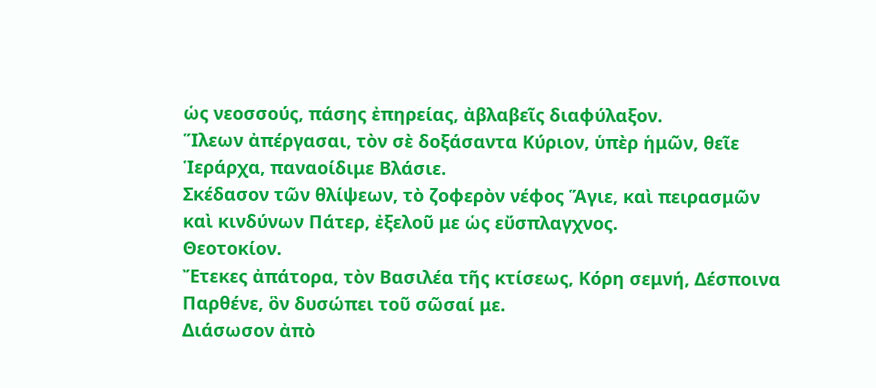ὡς νεοσσούς, πάσης ἐπηρείας, ἀβλαβεῖς διαφύλαξον.
Ἵλεων ἀπέργασαι, τὸν σὲ δοξάσαντα Κύριον, ὑπὲρ ἡμῶν, θεῖε Ἱεράρχα, παναοίδιμε Βλάσιε.
Σκέδασον τῶν θλίψεων, τὸ ζοφερὸν νέφος Ἅγιε, καὶ πειρασμῶν καὶ κινδύνων Πάτερ, ἐξελοῦ με ὡς εὔσπλαγχνος.
Θεοτοκίον.
Ἔτεκες ἀπάτορα, τὸν Βασιλέα τῆς κτίσεως, Κόρη σεμνή, Δέσποινα Παρθένε, ὃν δυσώπει τοῦ σῶσαί με.
Διάσωσον ἀπὸ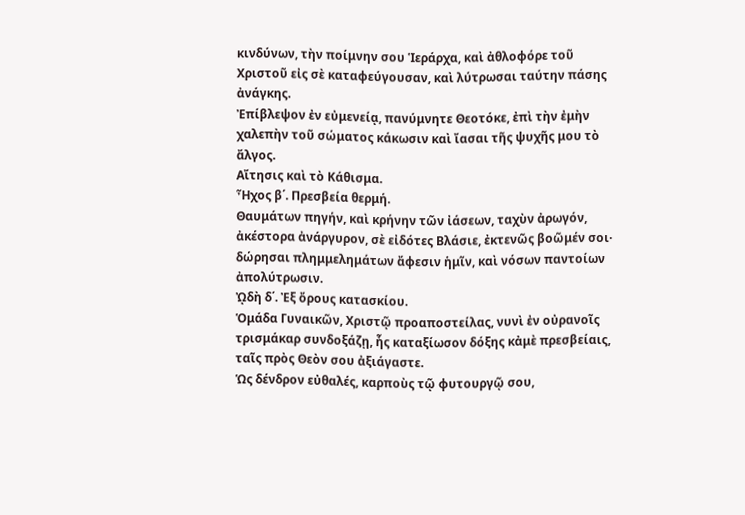κινδύνων, τὴν ποίμνην σου Ἱεράρχα, καὶ ἀθλοφόρε τοῦ Χριστοῦ εἰς σὲ καταφεύγουσαν, καὶ λύτρωσαι ταύτην πάσης ἀνάγκης.
Ἐπίβλεψον ἐν εὐμενείᾳ, πανύμνητε Θεοτόκε, ἐπὶ τὴν ἐμὴν χαλεπὴν τοῦ σώματος κάκωσιν καὶ ἴασαι τῆς ψυχῆς μου τὸ ἄλγος.
Αἴτησις καὶ τὸ Κάθισμα.
Ἦχος β΄. Πρεσβεία θερμή.
Θαυμάτων πηγήν, καὶ κρήνην τῶν ἰάσεων, ταχὺν ἀρωγόν, ἀκέστορα ἀνάργυρον, σὲ εἰδότες Βλάσιε, ἐκτενῶς βοῶμέν σοι· δώρησαι πλημμελημάτων ἄφεσιν ἡμῖν, καὶ νόσων παντοίων ἀπολύτρωσιν.
ᾨδὴ δ΄. Ἐξ ὄρους κατασκίου.
Ὁμάδα Γυναικῶν, Χριστῷ προαποστείλας, νυνὶ ἐν οὐρανοῖς τρισμάκαρ συνδοξάζῃ, ἧς καταξίωσον δόξης κἀμὲ πρεσβείαις, ταῖς πρὸς Θεὸν σου ἀξιάγαστε.
Ὡς δένδρον εὐθαλές, καρποὺς τῷ φυτουργῷ σου,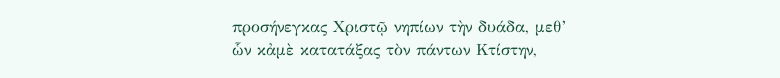προσήνεγκας Χριστῷ νηπίων τὴν δυάδα, μεθ’ ὧν κἀμὲ κατατάξας τὸν πάντων Κτίστην,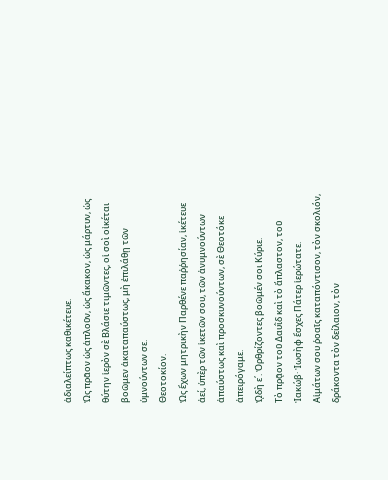ἀδιαλείπτως καθικέτευε.
Ὡς πρᾶον ὡς ἁπλοῦν, ὡς ἄκακον, ὡς μάρτυν, ὡς θύτην ἱερὸν σὲ Βλάσιε τιμῶντες, οἱ σοὶ οἰκέται βοῶμεν ἀκαταπαύστως, μὴ ἐπιλάθῃ τῶν ὑμνούντων σε.
Θεοτοκίον.
Ὡς ἔχων μητρικὴν Παρθένε παῤῥησίαν, ἱκέτευε ἀεί, ὑπὲρ τῶν ἱκετῶν σου, τῶν ἀνυμνούντων ἀπαύστως καὶ προσκυνούντων, σὲ Θεοτόκε ἀπειρόγαμε.
ᾨδὴ ε΄. Ὀρθρίζοντες βοῶμέν σοι Κύριε.
Τὸ πρᾷον τοῦ Δαυῒδ καὶ τὸ ἄπλαστον, τοῦ Ἰακώβ· Ἰωσὴφ ἔσχες Πάτερ ἱερώτατε.
Αἱμάτων σου ῥοαῖς καταπόντισον, τὸν σκολιόν, δράκοντα τὸν δείλαιον, τὸν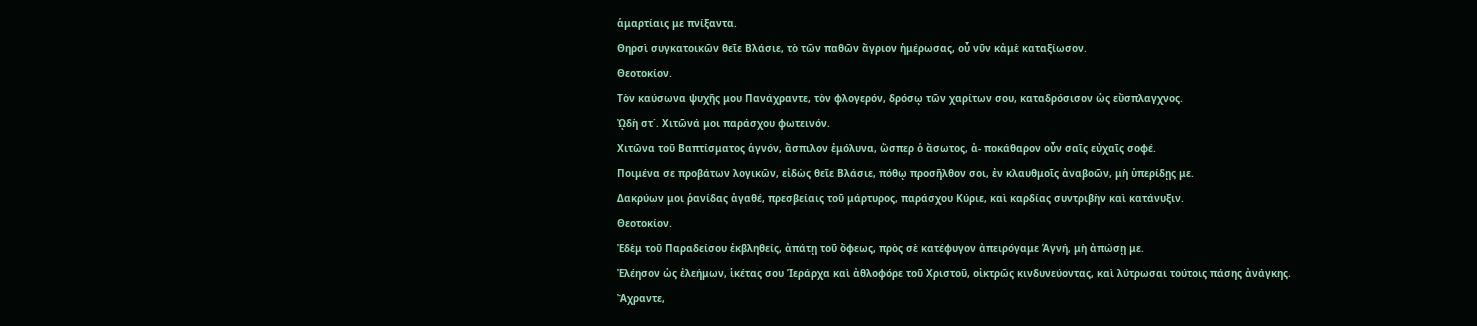ἁμαρτίαις με πνίξαντα.
Θηρσὶ συγκατοικῶν θεῖε Βλάσιε, τὸ τῶν παθῶν ἄγριον ἡμέρωσας, οὗ νῦν κἀμὲ καταξίωσον.
Θεοτοκίον.
Τὸν καύσωνα ψυχῆς μου Πανάχραντε, τὸν φλογερόν, δρόσῳ τῶν χαρίτων σου, καταδρόσισον ὡς εὔσπλαγχνος.
ᾨδὴ στ΄. Χιτῶνά μοι παράσχου φωτεινόν.
Χιτῶνα τοῦ Βαπτίσματος ἁγνόν, ἄσπιλον ἐμόλυνα, ὥσπερ ὁ ἄσωτος, ἀ- ποκάθαρον οὖν σαῖς εὐχαῖς σοφέ.
Ποιμένα σε προβάτων λογικῶν, εἰδὼς θεῖε Βλάσιε, πόθῳ προσῆλθον σοι, ἐν κλαυθμοῖς ἀναβοῶν, μὴ ὑπερίδῃς με.
Δακρύων μοι ῥανίδας ἀγαθέ, πρεσβείαις τοῦ μάρτυρος, παράσχου Κύριε, καὶ καρδίας συντριβὴν καὶ κατάνυξιν.
Θεοτοκίον.
Ἐδὲμ τοῦ Παραδείσου ἐκβληθείς, ἀπάτῃ τοῦ ὄφεως, πρὸς σὲ κατέφυγον ἀπειρόγαμε Ἁγνή, μὴ ἀπώσῃ με.
Ἐλέησον ὡς ἐλεήμων, ἱκέτας σου Ἱεράρχα καὶ ἀθλοφόρε τοῦ Χριστοῦ, οἰκτρῶς κινδυνεύοντας, καὶ λύτρωσαι τούτοις πάσης ἀνάγκης.
Ἄχραντε,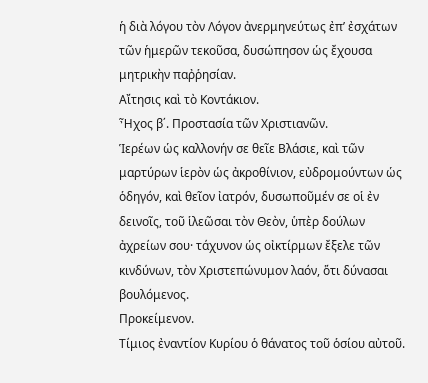ἡ διὰ λόγου τὸν Λόγον ἀνερμηνεύτως ἐπ’ ἐσχάτων τῶν ἡμερῶν τεκοῦσα, δυσώπησον ὡς ἔχουσα μητρικὴν παῤῥησίαν.
Αἴτησις καὶ τὸ Κοντάκιον.
Ἦχος β΄. Προστασία τῶν Χριστιανῶν.
Ἱερέων ὡς καλλονήν σε θεῖε Βλάσιε, καὶ τῶν μαρτύρων ἱερὸν ὡς ἀκροθίνιον, εὐδρομούντων ὡς ὁδηγόν, καὶ θεῖον ἰατρόν, δυσωποῦμέν σε οἱ ἐν δεινοῖς, τοῦ ἱλεῶσαι τὸν Θεὸν, ὑπὲρ δούλων ἀχρείων σου· τάχυνον ὡς οἰκτίρμων ἔξελε τῶν κινδύνων, τὸν Χριστεπώνυμον λαόν, ὅτι δύνασαι βουλόμενος.
Προκείμενον.
Τίμιος ἐναντίον Κυρίου ὁ θάνατος τοῦ ὁσίου αὐτοῦ.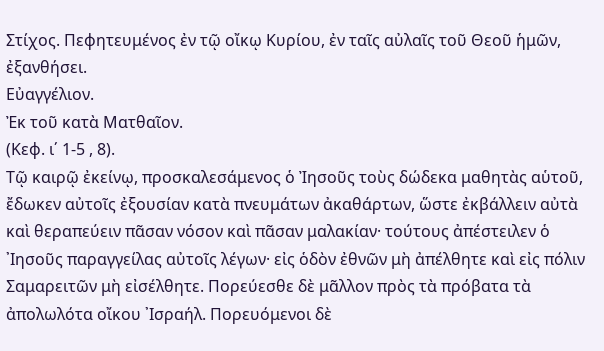Στίχος. Πεφητευμένος ἐν τῷ οἴκῳ Κυρίου, ἐν ταῖς αὐλαῖς τοῦ Θεοῦ ἡμῶν, ἐξανθήσει.
Εὐαγγέλιον.
Ἐκ τοῦ κατὰ Ματθαῖον.
(Κεφ. ι΄ 1-5 , 8).
Τῷ καιρῷ ἐκείνῳ, προσκαλεσάμενος ὁ Ἰησοῦς τοὺς δώδεκα μαθητὰς αὑτοῦ, ἔδωκεν αὐτοῖς ἐξουσίαν κατὰ πνευμάτων ἀκαθάρτων, ὥστε ἐκβάλλειν αὐτὰ καὶ θεραπεύειν πᾶσαν νόσον καὶ πᾶσαν μαλακίαν· τούτους ἀπέστειλεν ὁ ᾿Ιησοῦς παραγγείλας αὐτοῖς λέγων· εἰς ὁδὸν ἐθνῶν μὴ ἀπέλθητε καὶ εἰς πόλιν Σαμαρειτῶν μὴ εἰσέλθητε. Πορεύεσθε δὲ μᾶλλον πρὸς τὰ πρόβατα τὰ ἀπολωλότα οἴκου ᾿Ισραήλ. Πορευόμενοι δὲ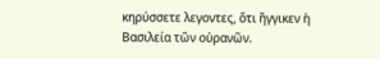κηρύσσετε λεγοντες, ὅτι ἤγγικεν ἡ Βασιλεία τῶν οὐρανῶν.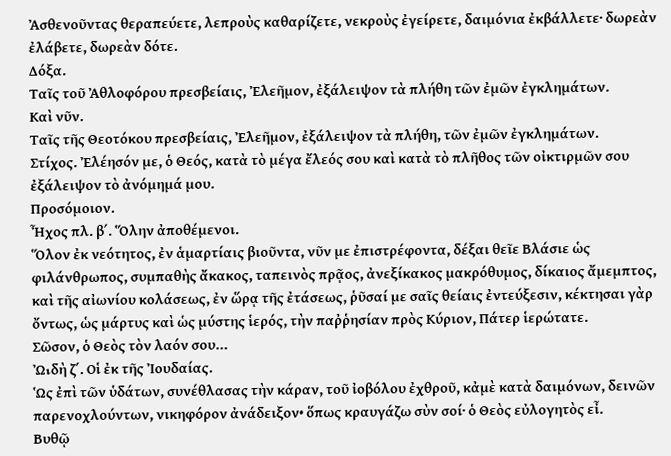Ἀσθενοῦντας θεραπεύετε, λεπροὺς καθαρίζετε, νεκροὺς ἐγείρετε, δαιμόνια ἐκβάλλετε· δωρεὰν ἐλάβετε, δωρεὰν δότε.
Δόξα.
Ταῖς τοῦ Ἀθλοφόρου πρεσβείαις, Ἐλεῆμον, ἐξάλειψον τὰ πλήθη τῶν ἐμῶν ἐγκλημάτων.
Καὶ νῦν.
Ταῖς τῆς Θεοτόκου πρεσβείαις, Ἐλεῆμον, ἐξάλειψον τὰ πλήθη, τῶν ἐμῶν ἐγκλημάτων.
Στίχος. Ἐλέησόν με, ὁ Θεός, κατὰ τὸ μέγα ἔλεός σου καὶ κατὰ τὸ πλῆθος τῶν οἰκτιρμῶν σου ἐξάλειψον τὸ ἀνόμημά μου.
Προσόμοιον.
Ἦχος πλ. β΄. Ὅλην ἀποθέμενοι.
Ὅλον ἐκ νεότητος, ἐν ἁμαρτίαις βιοῦντα, νῦν με ἐπιστρέφοντα, δέξαι θεῖε Βλάσιε ὡς φιλάνθρωπος, συμπαθὴς ἄκακος, ταπεινὸς πρᾷος, ἀνεξίκακος μακρόθυμος, δίκαιος ἄμεμπτος, καὶ τῆς αἰωνίου κολάσεως, ἐν ὥρᾳ τῆς ἐτάσεως, ῥῦσαί με σαῖς θείαις ἐντεύξεσιν, κέκτησαι γὰρ ὄντως, ὡς μάρτυς καὶ ὡς μύστης ἱερός, τὴν παῤῥησίαν πρὸς Κύριον, Πάτερ ἱερώτατε.
Σῶσον, ὁ Θεὸς τὸν λαόν σου…
ᾨδὴ ζ΄. Οἱ ἐκ τῆς Ἰουδαίας.
Ὡς ἐπὶ τῶν ὑδάτων, συνέθλασας τὴν κάραν, τοῦ ἰοβόλου ἐχθροῦ, κἀμὲ κατὰ δαιμόνων, δεινῶν παρενοχλούντων, νικηφόρον ἀνάδειξον• ὅπως κραυγάζω σὺν σοί· ὁ Θεὸς εὐλογητὸς εἶ.
Βυθῷ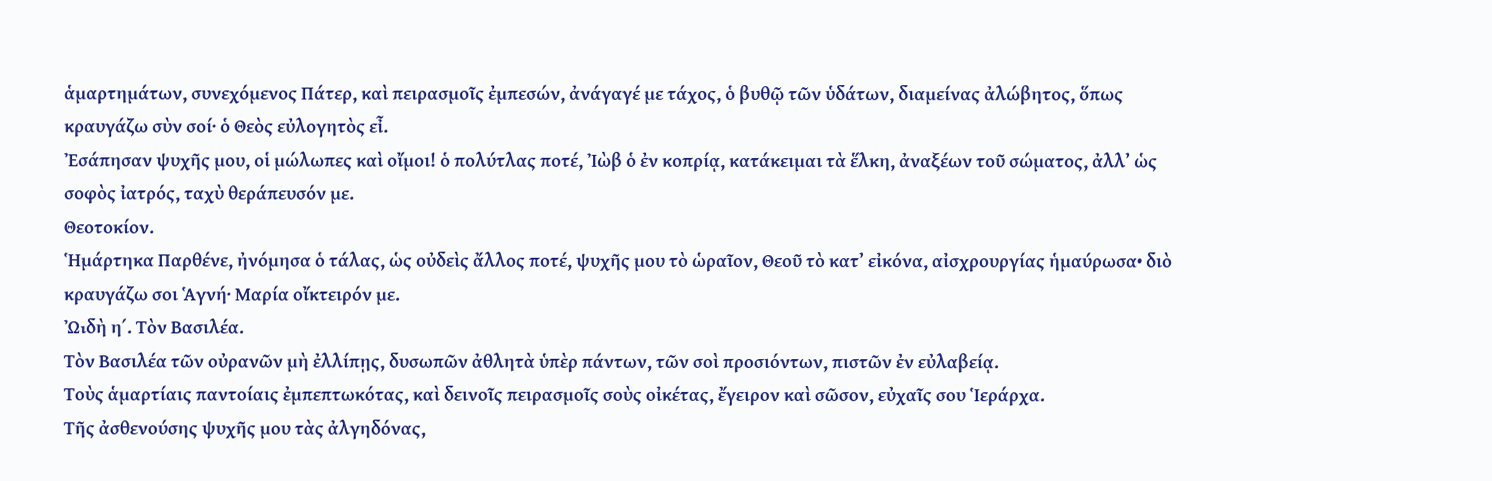ἁμαρτημάτων, συνεχόμενος Πάτερ, καὶ πειρασμοῖς ἐμπεσών, ἀνάγαγέ με τάχος, ὁ βυθῷ τῶν ὑδάτων, διαμείνας ἀλώβητος, ὅπως κραυγάζω σὺν σοί· ὁ Θεὸς εὐλογητὸς εἶ.
Ἐσάπησαν ψυχῆς μου, οἱ μώλωπες καὶ οἴμοι! ὁ πολύτλας ποτέ, Ἰὼβ ὁ ἐν κοπρίᾳ, κατάκειμαι τὰ ἕλκη, ἀναξέων τοῦ σώματος, ἀλλ’ ὡς σοφὸς ἰατρός, ταχὺ θεράπευσόν με.
Θεοτοκίον.
Ἡμάρτηκα Παρθένε, ἠνόμησα ὁ τάλας, ὡς οὐδεὶς ἄλλος ποτέ, ψυχῆς μου τὸ ὡραῖον, Θεοῦ τὸ κατ’ εἰκόνα, αἰσχρουργίας ἡμαύρωσα• διὸ κραυγάζω σοι Ἁγνή· Μαρία οἴκτειρόν με.
ᾨδὴ η΄. Τὸν Βασιλέα.
Τὸν Βασιλέα τῶν οὐρανῶν μὴ ἐλλίπῃς, δυσωπῶν ἀθλητὰ ὑπὲρ πάντων, τῶν σοὶ προσιόντων, πιστῶν ἐν εὐλαβείᾳ.
Τοὺς ἁμαρτίαις παντοίαις ἐμπεπτωκότας, καὶ δεινοῖς πειρασμοῖς σοὺς οἰκέτας, ἔγειρον καὶ σῶσον, εὐχαῖς σου Ἱεράρχα.
Τῆς ἀσθενούσης ψυχῆς μου τὰς ἀλγηδόνας,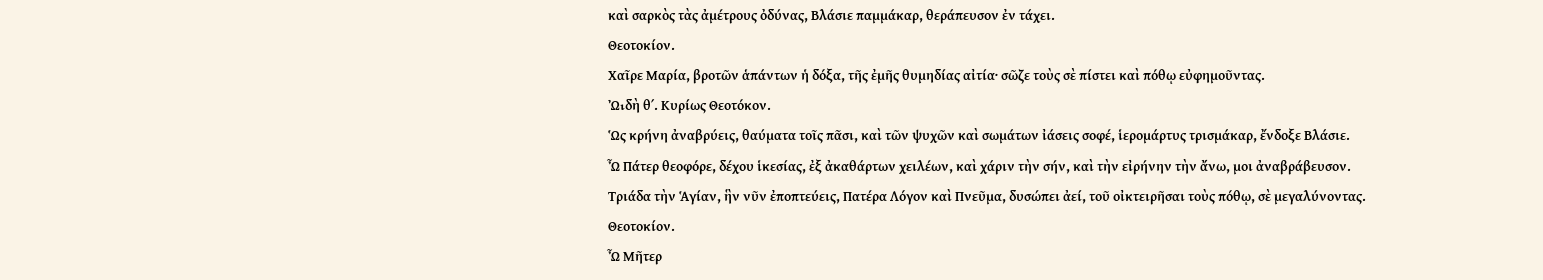καὶ σαρκὸς τὰς ἀμέτρους ὀδύνας, Βλάσιε παμμάκαρ, θεράπευσον ἐν τάχει.
Θεοτοκίον.
Χαῖρε Μαρία, βροτῶν ἁπάντων ἡ δόξα, τῆς ἐμῆς θυμηδίας αἰτία· σῶζε τοὺς σὲ πίστει καὶ πόθῳ εὐφημοῦντας.
ᾨδὴ θ΄. Κυρίως Θεοτόκον.
Ὡς κρήνη ἀναβρύεις, θαύματα τοῖς πᾶσι, καὶ τῶν ψυχῶν καὶ σωμάτων ἰάσεις σοφέ, ἱερομάρτυς τρισμάκαρ, ἔνδοξε Βλάσιε.
Ὦ Πάτερ θεοφόρε, δέχου ἱκεσίας, ἐξ ἀκαθάρτων χειλέων, καὶ χάριν τὴν σήν, καὶ τὴν εἰρήνην τὴν ἄνω, μοι ἀναβράβευσον.
Τριάδα τὴν Ἁγίαν, ἣν νῦν ἐποπτεύεις, Πατέρα Λόγον καὶ Πνεῦμα, δυσώπει ἀεί, τοῦ οἰκτειρῆσαι τοὺς πόθῳ, σὲ μεγαλύνοντας.
Θεοτοκίον.
Ὦ Μῆτερ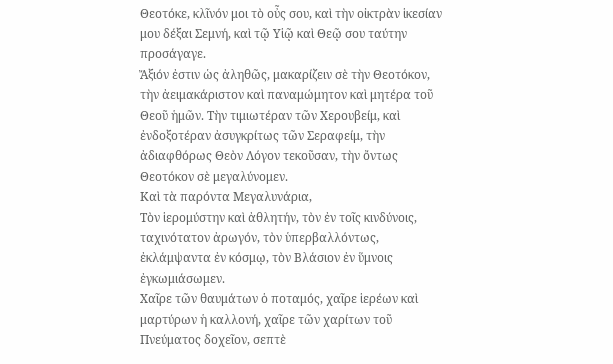Θεοτόκε, κλῖνόν μοι τὸ οὖς σου, καὶ τὴν οἰκτρὰν ἱκεσίαν μου δέξαι Σεμνή, καὶ τῷ Υἱῷ καὶ Θεῷ σου ταύτην προσάγαγε.
Ἄξιόν ἐστιν ὡς ἀληθῶς, μακαρίζειν σὲ τὴν Θεοτόκον, τὴν ἀειμακάριστον καὶ παναμώμητον καὶ μητέρα τοῦ Θεοῦ ἡμῶν. Τὴν τιμιωτέραν τῶν Χερουβείμ, καὶ ἐνδοξοτέραν ἀσυγκρίτως τῶν Σεραφείμ, τὴν ἀδιαφθόρως Θεὸν Λόγον τεκοῦσαν, τὴν ὄντως Θεοτόκον σὲ μεγαλύνομεν.
Καὶ τὰ παρόντα Μεγαλυνάρια,
Τὸν ἱερομύστην καὶ ἀθλητήν, τὸν ἐν τοῖς κινδύνοις, ταχινότατον ἀρωγόν, τὸν ὑπερβαλλόντως, ἐκλάμψαντα ἐν κόσμῳ, τὸν Βλάσιον ἐν ὕμνοις ἐγκωμιάσωμεν.
Χαῖρε τῶν θαυμάτων ὁ ποταμός, χαῖρε ἱερέων καὶ μαρτύρων ἡ καλλονή, χαῖρε τῶν χαρίτων τοῦ Πνεύματος δοχεῖον, σεπτὲ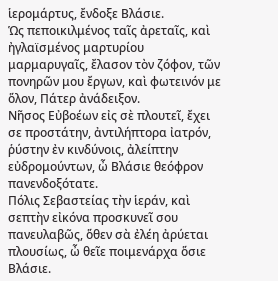ἱερομάρτυς, ἔνδοξε Βλάσιε.
Ὡς πεποικιλμένος ταῖς ἀρεταῖς, καὶ ἠγλαϊσμένος μαρτυρίου μαρμαρυγαῖς, ἔλασον τὸν ζόφον, τῶν πονηρῶν μου ἔργων, καὶ φωτεινόν με ὅλον, Πάτερ ἀνάδειξον.
Νῆσος Εὐβοέων εἰς σὲ πλουτεῖ, ἔχει σε προστάτην, ἀντιλήπτορα ἰατρόν, ῥύστην ἐν κινδύνοις, ἀλείπτην εὐδρομούντων, ὦ Βλάσιε θεόφρον πανενδοξότατε.
Πόλις Σεβαστείας τὴν ἱεράν, καὶ σεπτὴν εἰκόνα προσκυνεῖ σου πανευλαβῶς, ὅθεν σὰ ἐλέη ἀρύεται πλουσίως, ὦ θεῖε ποιμενάρχα ὅσιε Βλάσιε.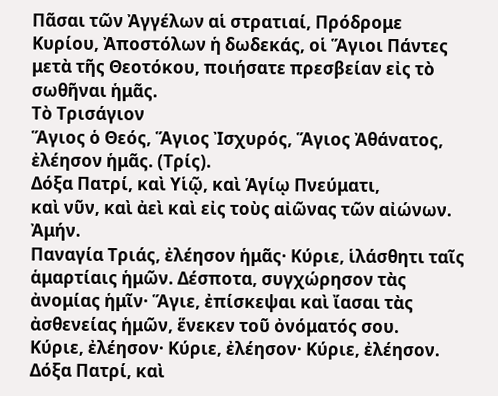Πᾶσαι τῶν Ἀγγέλων αἱ στρατιαί, Πρόδρομε Κυρίου, Ἀποστόλων ἡ δωδεκάς, οἱ Ἅγιοι Πάντες μετὰ τῆς Θεοτόκου, ποιήσατε πρεσβείαν εἰς τὸ σωθῆναι ἡμᾶς.
Τὸ Τρισάγιον
Ἅγιος ὁ Θεός, Ἅγιος Ἰσχυρός, Ἅγιος Ἀθάνατος, ἐλέησον ἡμᾶς. (Τρίς).
Δόξα Πατρί, καὶ Υἱῷ, καὶ Ἁγίῳ Πνεύματι,
καὶ νῦν, καὶ ἀεὶ καὶ εἰς τοὺς αἰῶνας τῶν αἰώνων. Ἀμήν.
Παναγία Τριάς, ἐλέησον ἡμᾶς· Κύριε, ἱλάσθητι ταῖς ἁμαρτίαις ἡμῶν. Δέσποτα, συγχώρησον τὰς ἀνομίας ἡμῖν· Ἅγιε, ἐπίσκεψαι καὶ ἴασαι τὰς ἀσθενείας ἡμῶν, ἕνεκεν τοῦ ὀνόματός σου.
Κύριε, ἐλέησον· Κύριε, ἐλέησον· Κύριε, ἐλέησον.
Δόξα Πατρί, καὶ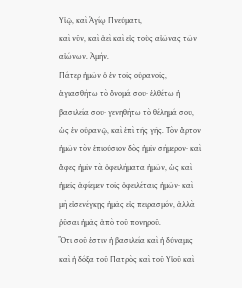Υἱῷ, καὶ Ἁγίῳ Πνεύματι,
καὶ νῦν, καὶ ἀεὶ καὶ εἰς τοὺς αἰῶνας τῶν αἰώνων. Ἀμήν.
Πάτερ ἡμῶν ὁ ἐν τοῖς οὐρανοῖς, ἁγιασθήτω τὸ ὄνομά σου· ἐλθέτω ἡ βασιλεία σου· γενηθήτω τὸ θέλημά σου, ὡς ἐν οὐρανῷ, καὶ ἐπὶ τῆς γῆς. Τὸν ἄρτον ἡμῶν τὸν ἐπιούσιον δὸς ἡμῖν σήμερον· καὶ ἄφες ἡμῖν τὰ ὀφειλήματα ἡμῶν, ὡς καὶ ἡμεῖς ἀφίεμεν τοῖς ὀφειλέταις ἡμῶν· καὶ μὴ εἰσενέγκῃς ἡμᾶς εἰς πειρασμόν, ἀλλὰ ῥῦσαι ἡμᾶς ἀπὸ τοῦ πονηροῦ.
Ὅτι σοῦ ἐστιν ἡ βασιλεία καὶ ἡ δύναμις καὶ ἡ δόξα τοῦ Πατρὸς καὶ τοῦ Υἱοῦ καὶ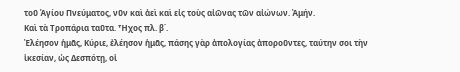τοῦ Ἁγίου Πνεύματος, νῦν καὶ ἀεὶ καὶ εἰς τοὺς αἰῶνας τῶν αἰώνων. Ἀμήν.
Καὶ τὰ Τροπάρια ταῦτα. Ἦχος πλ. β΄.
Ἐλέησον ἡμᾶς, Κύριε, ἐλέησον ἡμᾶς, πάσης γὰρ ἀπολογίας ἀποροῦντες, ταύτην σοι τὴν ἱκεσίαν, ὡς Δεσπότῃ, οἱ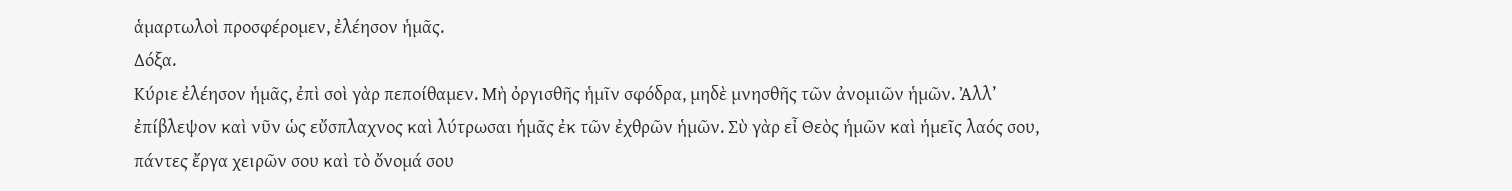ἁμαρτωλοὶ προσφέρομεν, ἐλέησον ἡμᾶς.
Δόξα.
Κύριε ἐλέησον ἡμᾶς, ἐπὶ σοὶ γὰρ πεποίθαμεν. Μὴ ὀργισθῆς ἡμῖν σφόδρα, μηδὲ μνησθῆς τῶν ἀνομιῶν ἡμῶν. Ἀλλ’ ἐπίβλεψον καὶ νῦν ὡς εὔσπλαχνος καὶ λύτρωσαι ἡμᾶς ἐκ τῶν ἐχθρῶν ἡμῶν. Σὺ γὰρ εἶ Θεὸς ἡμῶν καὶ ἡμεῖς λαός σου, πάντες ἔργα χειρῶν σου καὶ τὸ ὄνομά σου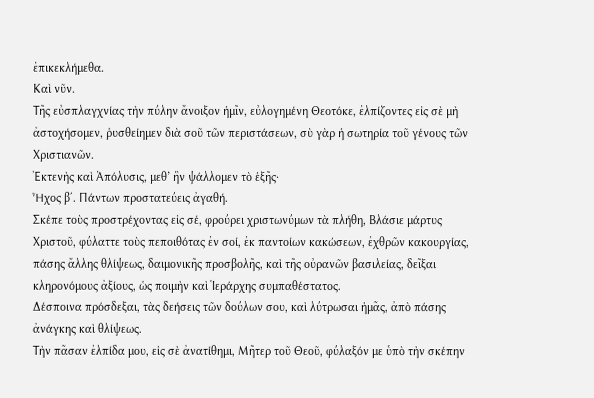ἐπικεκλήμεθα.
Καὶ νῦν.
Τῆς εὐσπλαγχνίας τὴν πύλην ἄνοιξον ἡμῖν, εὐλογημένη Θεοτόκε, ἐλπίζοντες εἰς σὲ μὴ ἀστοχήσομεν, ῥυσθείημεν διὰ σοῦ τῶν περιστάσεων, σὺ γὰρ ἡ σωτηρία τοῦ γένους τῶν Χριστιανῶν.
Ἐκτενὴς καὶ Ἀπόλυσις, μεθ’ ἣν ψάλλομεν τὸ ἑξῆς·
Ἦχος β΄. Πάντων προστατεύεις ἀγαθή.
Σκέπε τοὺς προστρέχοντας εἰς σέ, φρούρει χριστωνύμων τὰ πλήθη, Βλάσιε μάρτυς Χριστοῦ, φύλαττε τοὺς πεποιθότας ἐν σοί, ἐκ παντοίων κακώσεων, ἐχθρῶν κακουργίας, πάσης ἄλλης θλίψεως, δαιμονικῆς προσβολῆς, καὶ τῆς οὐρανῶν βασιλείας, δεῖξαι κληρονόμους ἀξίους, ὡς ποιμὴν καὶ Ἱεράρχης συμπαθέστατος.
Δέσποινα πρόσδεξαι, τὰς δεήσεις τῶν δούλων σου, καὶ λύτρωσαι ἡμᾶς, ἀπὸ πάσης ἀνάγκης καὶ θλίψεως.
Τὴν πᾶσαν ἐλπίδα μου, εἰς σὲ ἀνατίθημι, Μῆτερ τοῦ Θεοῦ, φύλαξόν με ὑπὸ τὴν σκέπην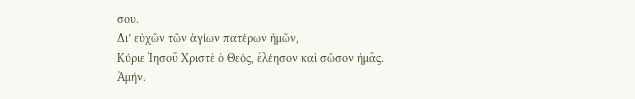σου.
Δι’ εὐχῶν τῶν ἁγίων πατέρων ἡμῶν,
Κύριε Ἰησοῦ Χριστὲ ὁ Θεός, ἐλέησον καὶ σῶσον ἡμᾶς.
Ἀμήν.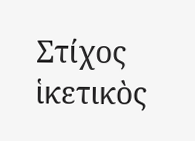Στίχος ἱκετικὸς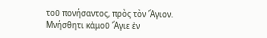τοῦ πονήσαντος, πρὸς τὸν Ἅγιον.
Μνήσθητι κἀμοῦ Ἅγιε ἐν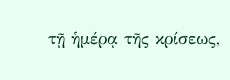τῇ ἡμέρᾳ τῆς κρίσεως,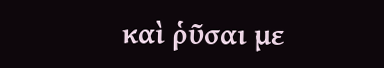καὶ ῥῦσαι με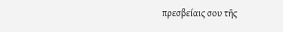πρεσβείαις σου τῆς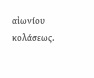αἰωνίου κολάσεως.